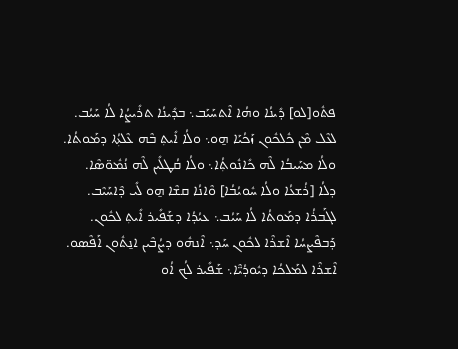ܦܬܽܘ[ܠܘ] ܕܺܝܢܳܐ ܘܗܳܐ ܐܶܬܚܰܝܰܒ܆ ܒܕܺܝܢܳܐ ܬܪܺܝܨܳܐ ܠܳܐ ܚܰܝܳܒ.
ܠܥܶܠ ܡܶܢ ܟܽܠܟܽܘܢ ܙܰܟܳܝܰܐ ܗ̱ܘ܆ ܘܠܳܐ ܐܺܝܬ݂ ܒܶܗ ܥܶܠܬ݂ܳܐ ܕܡܰܘܬܳܐ.
ܘܠܳܐ ܡܚܰܝܒܳܐ ܠܶܗ ܟܺܐܢܽܘܬ݂ܳܐ܆ ܘܠܳܐ ܩܳܛܠܺܝܢ ܠܶܗ ܢܳܡܽܘ̈ܣܶܐ.
ܕܠܳܐ [ܪܳܫܥܳܐ ܘܠܳܐ ܚܽܘܝܳܒܳܐ] ܘܶܐܢܳܐ ܩܫܶܐ ܗ̱ܘ ܠܺܝ ܕܶܐܚܰܝܶܒ.
ܠܓܰܒܪܳܐ ܕܡܰܘܬܳܐ ܠܳܐ ܚܰܝܳܒ܆ ܥܝܳܕܳܐ ܕܫܰܦܺܝܪ ܐܺܝܬ݂ ܠܟܽܘܢ.
ܕܰܒܦܶܨܚܳܐ ܐܶܫܪܶܐ ܠܟܽܘܢ ܚܰܕ܆ ܐܶܢܗܽܘ ܕܨܳܒܶܝܢ ܐܢ̱ܬܽܘܢ ܐܰܦܶܣܘ.
ܐܶܫܪܶܐ ܠܡܰܠܟܳܐ ܕܝܽܘܕܳܝ̈ܶܐ܆ ܫܰܦܺܝܪ ܠܳܟ ܐܳܘ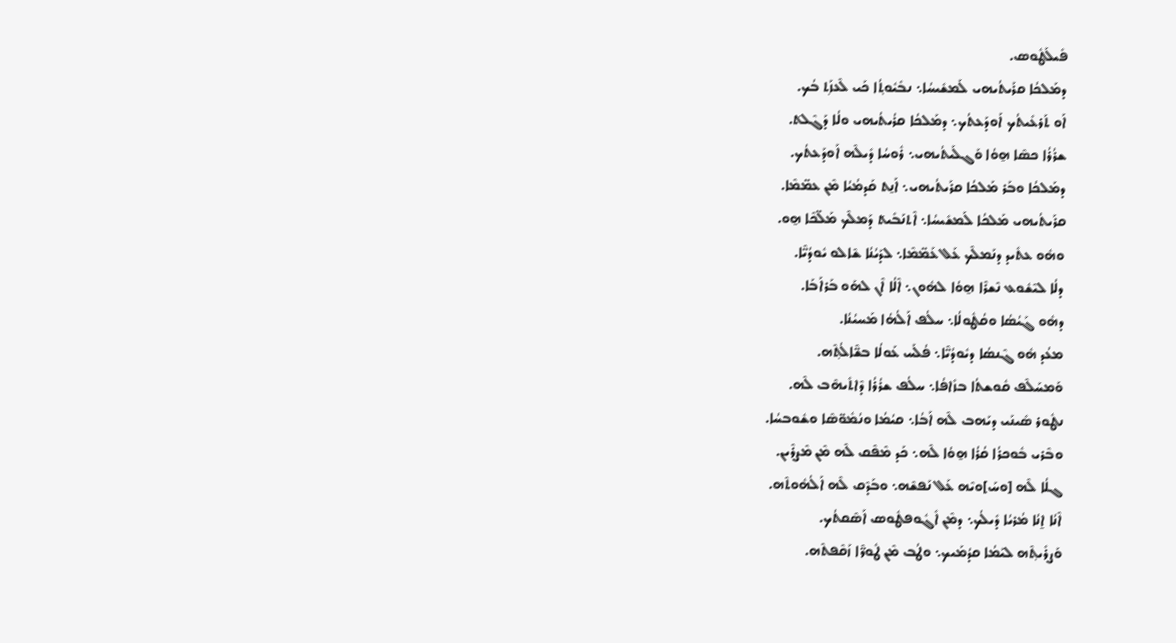ܦܺܝܠܰܛܽܘܣ.
ܕܡܰܠܟܳܐ ܩܪܰܝܬܳܝܗܝ ܠܰܡܫܺܝܚܳܐ܆ ܢܒܺܝܽܘܬ݂ܳܐ ܟܰܝ ܠܶܥܙܰܬ݂ ܒܳܟ.
ܐܰܘ ܬܰܪܥܺܝܬܳܟ ܐܰܘܕܰܥܬܳܟ܆ ܕܡܰܠܟܳܐ ܩܪܳܝܬܳܝܗܝ ܘܠܳܐ ܕܰܓܶܠܬ݁.
ܫܪܳܪܳܐ ܟܣܶܐ ܗ̱ܘܳܐ ܘܰܓܠܰܝܬܳܝܗܝ܆ ܪܽܘܚܳܐ ܕܺܝܠܶܗ ܐܰܘܕܰܥܬܳܟ.
ܕܡܰܠܟܳܐ ܘܒܰܪ ܡܰܠܟܳܐ ܩܪܰܝܬܳܝܗܝ܆ ܐܰܢ̱ܬ ܩܰܕܡܳܝܳܐ ܡܶܢ ܥܡ̈ܡܶܐ.
ܩܪܰܝܬܳܝܗܝ ܡܰܠܟܳܐ ܠܰܡܫܺܝܚܳܐ܆ ܐܶܬܢܰܒܺܝܬ݁ ܕܰܡܠܶܟ ܡܰܠ̈ܟܶܐ ܗ̱ܘ.
ܘܗܽܘ ܥܬܺܝܕ ܕܢܰܡܠܶܟ ܥܰܠ ܥܰܡ̈ܡܶܐ܆ ܠܕܰܝܳܢܳܐ ܫܶܐܠܘ ܝܽܘܕܳܝ̈ܶܐ.
ܕܠܳܐ ܠܝܶܫܽܘܥ ܢܶܫܪܶܐ ܗ̱ܘܳܐ ܠܗܽܘܢ܆ ܐܶܠܳܐ ܐܶܢ ܠܗܰܘ ܒܰܪܐܰܒܰܐ.
ܕܗܽܘ ܓܰܝܳܣܳܐ ܘܩܳܛܽܘܠܳܐ܆ ܚܠܳܦ ܐܰܠܳܗܳܐ ܡܰܚܝܳܢܳܐ.
ܡܥܳܕ ܗܽܘ ܓܶܢܣܳܐ ܕܝܽܘܕܳܝ̈ܶܐ܆ ܦܳܠܰܚ ܥܰܘܠܳܐ ܒܫ̈ܶܐܠܳܬ݂ܶܗ.
ܘܰܡܚܰܠܶܦ ܩܽܘܫܬܳܐ ܒܙܺܐܦܳܐ܆ ܚܠܳܦ ܫܪܳܪܳܐ ܕܶܐܬܺܝܗܶܒ ܠܶܗ.
ܢܛܽܘܪ ܣܺܝܢܰܝ ܕܝܰܗܒ ܠܶܗ ܐܰܒܳܐ܆ ܩܝܳܡܳܐ ܘܢܳܡܽܘ̈ܣܶܐ ܘܫܽܘܒܚܳܐ.
ܘܒܶܪܝ ܒܽܘܟܪܳܐ ܩܳܪܳܐ ܗ̱ܘܳܐ ܠܶܗ܆ ܟܰܕ ܡܶܦܶܩ ܠܶܗ ܡܶܢ ܡܶܨܪܶܝܢ.
ܓܠܳܐ ܠܶܗ [ܘܚܰ]ܘܝܶܗ ܥܰܠ ܢܰܦܫܶܗ܆ ܘܒܰܕܶܩ ܠܶܗ ܐܰܠܳܗܽܘܬܶܗ.
ܐܶܢܳܐ ܐ̱ܢܳܐ ܡܳܪܝܳܐ ܕܺܝܠܳܟ܆ ܕܡܶܢ ܐܺܓܽܘܦܛܽܘܣ ܐܰܣܶܩܬܳܟ.
ܘܰܨܪܺܝܬ݂ܶܗ ܠܝܰܡܳܐ ܩܕܳܡܰܝܟ܆ ܘܛܳܒ ܡܶܢ ܛܽܘܪ̈ܶܐ ܙܰܩܶܦܬܶܗ.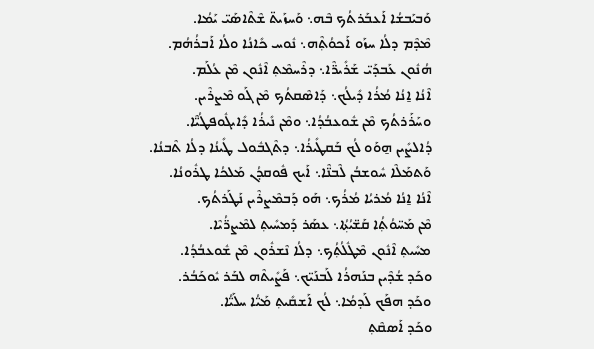ܘܰܒܝܰܒܫܳܐ ܐܰܥܒܰܪܬܳܟ ܒܶܗ܆ ܘܰܚܙܰܝܬ̈ ܫܶܬܶܐܣܰܝ̈ ܝܰܡܳܐ.
ܡܶܕܶܡ ܕܠܳܐ ܚܙܰܘ ܐܰܟܘܳܬ݂ܶܗ܆ ܢܽܘܚ ܟܺܐܢܳܐ ܘܠܳܐ ܐܰܒܪܳܗܳܡ.
ܗܳܢܽܘܢ ܥܰܒܕܰܝ̈ ܫܰܪܺܝܪ̈ܶܐ܆ ܕܪܶܚܡܶܬ݂ ܐܶܢܽܘܢ ܡܶܢ ܥܳܠܰܡ.
ܐܶܢܳܐ ܐ̱ܢܳܐ ܡܳܪܳܐ ܕܺܝܠܳܟ܆ ܕܰܐܣܶܩܬܳܟ ܡܶܢ ܓܰܘ ܡܶܨܪܶܝܢ.
ܘܚܰܪܰܪܬܳܟ ܡܶܢ ܫܽܘܥܒܳܕܳܐ܆ ܘܡܶܢ ܢܺܝܪܳܐ ܕܺܐܝܓܽܘܦܛܳܝ̈ܶܐ.
ܕܳܐܠܨܺܝܢ ܗ̱ܘܰܘ ܠܳܟ ܒܰܩܛܺܝܪܳܐ܆ ܕܬܶܓܒܽܘܠ ܛܺܝܢܳܐ ܕܠܳܐ ܬܶܒܢܳܐ.
ܘܰܬܡܰܠܶܐ ܚܽܘܫܒܳܢ ܠܶܒܢ̈ܶܐ܆ ܐܰܝܟ ܦܽܘܩܕܳܢ ܡܰܠܟܳܐ ܛܪܽܘܢܳܐ.
ܐܶܢܳܐ ܐ̱ܢܳܐ ܡܳܪܝܳܐ ܡܳܪܳܟ܆ ܗܰܘ ܕܰܒܡܶܨܪܶܝܢ ܢܰܛܰܪܬܳܟ.
ܡܶܢ ܡܰܚ̈ܘܳܬ݂ܳܐ ܩܰܫ̈ܝܳܬ݂ܳܐ܆ ܥܣܰܪ ܕܰܡܚܺܝܬ݂ ܠܡܶܨܪ̈ܳܝܶܐ.
ܡܚܺܝܬ݂ ܐܶܢܽܘܢ ܡܶܛܽܠܳܬ݂ܳܟ܆ ܕܠܳܐ ܢܶܫܪܽܘܢ ܡܶܢ ܫܽܘܥܒܳܕܳܐ.
ܘܟܰܕ ܫܳܕܶܝܢ ܒܢܰܗܪܳܐ ܠܰܒܢܰܝ̈ܟ܆ ܦܰܨܺܝܬܶܗ ܠܒܰܪ ܝܽܘܟܰܒܳܪ.
ܘܟܰܕ ܗܦܰܟ ܠܰܕܡܳܐ܆ ܠܳܟ ܐܰܫܩܺܝܬ݂ ܡܰܝ̈ܳܐ ܚܠܰܝ̈ܳܐ.
ܘܟܰܕ ܐܰܣܩܶܬ݂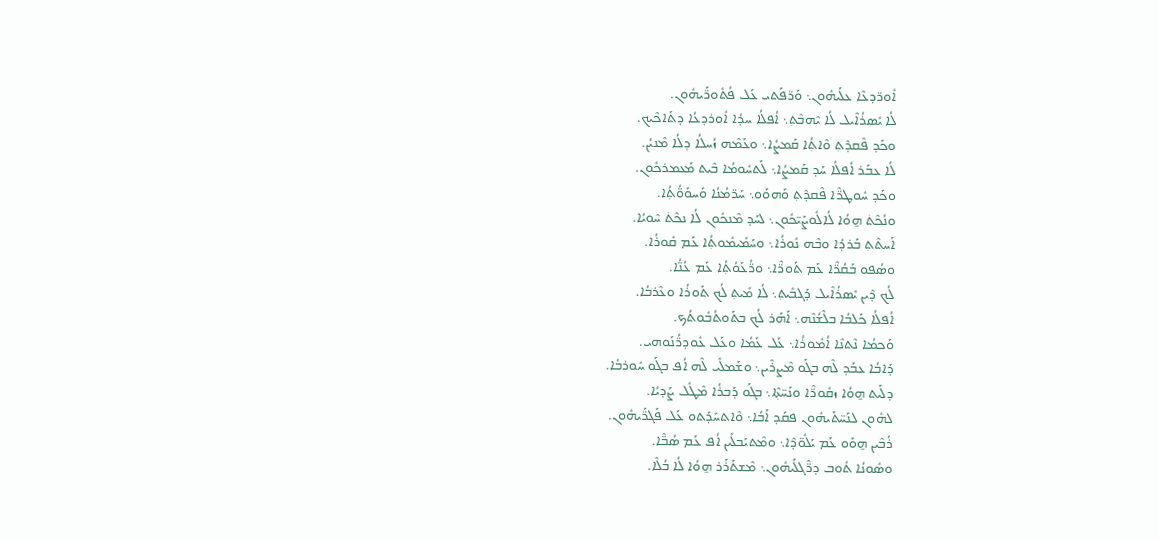ܐܽܘܪ̈ܕܥܶܐ ܥܠܰܝܗܽܘܢ܆ ܘܰܪ̈ܦܰܬܝ ܥܰܠ ܦܳܬܽܘܪ̈ܰܝܗܽܘܢ.
ܠܳܐ ܝܺܣܪܳܐܶܝܠ ܠܳܐ ܝܶܗܒܶܬ݂܆ ܐܳܦܠܳܐ ܚܕܳܐ ܐܽܘܪܕܥܳܐ ܕܬܰܐܟܶܝܟ.
ܘܟܰܕ ܦܶܩܕܶܬ݂ ܘܶܐܬ݂ܳܐ ܩܰܡܨܳܐ܆ ܘܥܰܡܶܗ ܙܳܚܠܳܐ ܕܠܳܐ ܡܶܢܝܳܢ.
ܠܳܐ ܥܒܰܪ ܐܳܦܠܳܐ ܚܰܕ ܩܰܡܨܳܐ܆ ܠܰܬܚܽܘܡܳܐ ܒܶܝܬ ܡܰܥܡܪܟܽܘܢ.
ܘܟܰܕ ܚܽܘܛܪ̈ܶܐ ܦܶܩܕܶܬ݂ ܘܰܗܘܰܘ܆ ܚܰܪ̈ܡܳܢܳܐ ܘܰܚܘܰܘ̈ܳܬ݂ܳܐ.
ܘܢܳܟܶܬ݁ ܗ̱ܘܳܐ ܠܳܐܠܽܘܨܰܝ̈ܟܽܘܢ܆ ܠܚܰܕ ܡܶܢܟܽܘܢ ܠܳܐ ܢܟܶܬ݁ ܚܶܘܝܳܐ.
ܐܰܚܬܶܬ݂ ܒܰܪܕܳܐ ܘܒܶܗ ܢܽܘܪܳܐ܆ ܘܚܰܡܺܝܡܽܘܬ݂ܳܐ ܥܰܡ ܩܽܘܪܳܐ.
ܘܣܳܦܘ ܒܰܩܳܪ̈ܶܐ ܥܰܡ ܬܰܘܪ̈ܶܐ܆ ܘܪ̈ܳܥܰܘܳܬ݂ܳܐ ܥܰܡ ܥܳܢ̈ܳܐ.
ܠܳܟ ܕܶܝܢ ܝܺܣܪܳܐܶܝܠ ܕܰܓܒܺܝܬ݂܆ ܠܳܐ ܡܺܝܬ݂ ܠܳܟ ܬܰܘܪܳܐ ܘܥܶܪܒܳܐ.
ܐܳܦܠܳܐ ܟܰܠܒܳܐ ܒܠܶܫܳܢܶܗ܆ ܐܰܗܰܪ ܠܳܟ ܒܬܰܘܬܳܒܽܘܬܳܟ.
ܘܰܟܡܳܐ ܢܶܬܢܶܐ ܐܳܡܽܘܪܳܐ܆ ܥܰܠ ܥܰܡܳܐ ܘܥܰܠ ܥܽܘܕܪ̈ܳܢܰܘܗܝ.
ܕܰܐܒܳܐ ܥܒܰܕ ܠܶܗ ܒܓܰܘ ܡܶܨܪܶܝܢ܆ ܘܫܰܡܠܺܝ ܠܶܗ ܐܳܦ ܒܓܰܘ ܚܽܘܪܒܳܐ.
ܕܠܰܝܬ ܗ̱ܘܳܐ ܙܩܽܘܪ̈ܶܐ ܘܢܰܚ̈ܬ݂ܶܐ܆ ܒܓܰܘ ܕܰܒܪܳܐ ܡܶܛܽܠ ܨܰܕܝܳܐ.
ܠܗܽܘܢ ܠܢܰܚ̈ܬܰܝܗܽܘܢ ܦܩܰܕ ܐܰܒܳܐ܆ ܘܶܐܬܚܰܕܰܬܘ ܥܰܠ ܦܰܓܪ̈ܰܝܗܽܘܢ.
ܪܳܒܶܝܢ ܗ̱ܘܰܘ ܥܰܡ ܝܰܠܽܘ̈ܕܶܐ܆ ܘܡܶܬܝܰܒܠܺܝܢ ܐܳܦ ܥܰܡ ܣܳܒ̈ܶܐ.
ܘܣܽܘܢܳܐ ܬܽܘܒ ܕܪ̈ܶܓܠܰܝܗܽܘܢ܆ ܡܶܫܬܰܪܰܪ ܗ̱ܘܳܐ ܠܳܐ ܒܳܠܶܐ.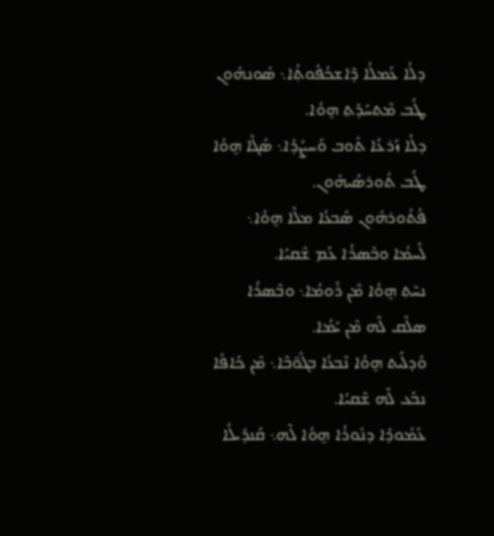ܕܠܳܐ ܥܰܡܠܳܐ ܕܶܐܫܟܳܦܽܘܬ݂ܳܐ܆ ܣܽܘܢܗܽܘܢ ܛܳܒ ܡܶܬܚܰܕܰܬ݂ ܗ̱ܘܳܐ.
ܕܠܳܐ ܙܰܪܥܳܐ ܬܽܘܒ ܘܰܚܨܳܕܳܐ܆ ܣܳܓܶܐ ܗ̱ܘܳܐ ܛܳܒ ܬܽܘܪܣܳܝܗܽܘܢ.
ܦܳܬܽܘܪܗܽܘܢ ܣܰܒܥܳܐ ܡܠܶܐ ܗ̱ܘܳܐ܆ ܠܰܚܡܳܐ ܘܒܶܣܪܳܐ ܥܰܡ ܫܶܩܝܳܐ.
ܢܚܶܬ݂ ܗ̱ܘܳܐ ܡܶܢ ܪܰܘܡܳܐ܆ ܘܒܶܣܪܳܐ ܣܠܶܩ ܠܶܗ ܡܶܢ ܝܰܡܳܐ.
ܘܰܕܠܰܝܬ ܗ̱ܘܳܐ ܢܶܒܥܳܐ ܒܓܽܘ̈ܒܶܐ܆ ܡܶܢ ܟܺܐܦܳܐ ܢܒܰܥ ܠܶܗ ܫܶܩܝܳܐ.
ܥܰܡܽܘܕܳܐ ܕܢܽܘܪܳܐ ܗ̱ܘܳܐ ܠܶܗ܆ ܩܰܢܕܺܝܠܳܐ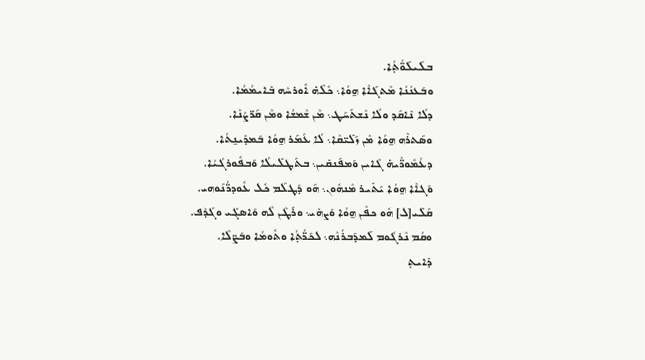ܒܠܰܝܠܰܘ̈ܳܬ݂ܳܐ.
ܘܒܰܥܢܳܢܳܐ ܡܶܬܓܰܐܶܐ ܗ̱ܘܳܐ܆ ܟܽܠܶܗ̇ ܐܽܘܪܚܶܗ ܒܺܐܝܡܳܡܳܐ.
ܕܠܳܐ ܢܺܐܩܰܕ ܘܠܳܐ ܢܶܫܬܰܚܰܛ܆ ܡܶܢ ܫܶܡܫܳܐ ܘܡܶܢ ܩܰܪ̈ܨܳܢܶܐ.
ܘܣܰܬܪܶܗ ܗ̱ܘܳܐ ܡܶܢ ܙܰܠܺܝ̈ܩܶܐ܆ ܠܳܐ ܥܳܡܰܪ ܗ̱ܘܳܐ ܒܰܡܕܺܝܢ̱ܬܳܐ.
ܕܥܳܡܽܘܪ̈ܶܝܗ̇ ܓܶܐܝܢ ܘܰܡܦܰܢܩܺܝܢ܆ ܒܬܰܛܠܺܝܠܳܐ ܘܰܒܦܽܘܪܓܳܝܳܐ.
ܘܰܓܐܶܐ ܗ̱ܘܳܐ ܝܰܬܺܝܪ ܡܶܢܗܽܘܢ܆ ܗܰܘ ܕܰܛܠܰܡ ܟܽܠ ܥܽܘܕܪ̈ܳܢܰܘܗܝ.
ܩܰܠܺܝ[ܠ] ܗܽܘ ܟܦܶܢ ܗ̱ܘܳܐ ܘܰܨܗܺܝ܆ ܘܪܰܛܶܢ ܠܶܗ ܘܰܐܣܓܺܝ ܘܓܰܕܶܦ.
ܘܩܳܡ ܢܶܪܓܽܘܡ ܠܰܡܕܰܒܪܳܢܶܗ܆ ܠܟܰܪ̈ܳܬ݂ܳܐ ܘܬܽܘܡܳܐ ܘܒܰܨ̈ܠܶܐ.
ܕܺܐܝܬ݂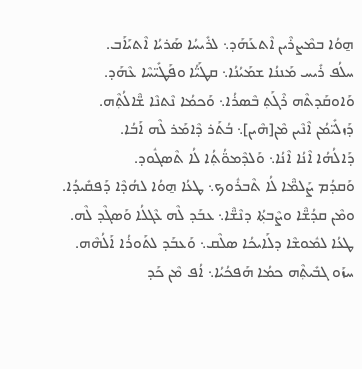ܗ̱ܘܳܐ ܒܡܶܨܪܶܝܢ ܐܶܬܥܰܗܰܕ܆ ܠܪܺܝܚܳܐ ܣܰܪܝܳܐ ܐܶܬܝܰܐܰܒ.
ܚܠܳܦ ܪܺܝܚ ܡܰܢܢܳܐ ܫܡܰܝܳܢܳܐ܆ ܩܛܰܝ̈ܳܐ ܘܦܰܛܺܝ̈ܚܶܐ ܥܶܗܰܕ.
ܘܰܐܘܩܰܕܬܶܗ ܪܶܓܰܬ݂ ܒܶܣܪܳܐ܆ ܘܰܟܡܳܐ ܢܶܬܢܶܐ ܫ̈ܶܐܠܳܬ݂ܶܗ.
ܕܰܙܠܺܝ̈ܡܳܢ ܐܶܢܶܝܢ ܡܶܢ[ܗܶܝܢ]܆ ܒܳܬܰܪ ܕܶܐܡܰܪ ܠܶܗ ܐܰܒܳܐ.
ܕܰܐܠܳܗܳܐ ܐܶܢܳܐ ܐܶܢܳܐ܆ ܘܰܠܕܶܡܘ̈ܳܬ݂ܳܐ ܠܳܐ ܬܶܣܓܽܘܕ.
ܘܰܩܕܳܡ ܨܰܠܡ̈ܶܐ ܠܳܐ ܬܶܒܪܽܘܟ܆ ܛܥܳܐ ܗ̱ܘܳܐ ܠܗܳܕܶܐ ܕܰܦܩܺܝܕܳܐ.
ܘܡܶܢ ܩܕܳܫ̈ܶܐ ܘܨܶܒܬ݂ܳܐ ܕܢܶܫ̈ܶܐ܆ ܥܒܰܕ ܠܶܗ ܥܶܓܠܳܐ ܘܰܣܓܶܕ ܠܶܗ.
ܛܥܳܐ ܠܡܽܘܫܶܐ ܕܠܰܐܝܟܳܐ ܣܠܶܩ܆ ܘܰܥܒܰܕ ܠܬܰܘܪܳܐ ܐܰܠܳܗܶܗ.
ܚܙܰܘ ܓܒܺܝܬ݂ܶܗ ܟܡܳܐ ܗܰܦܟܳܝܳܐ܆ ܐܳܦ ܡܶܢ ܟܰܕ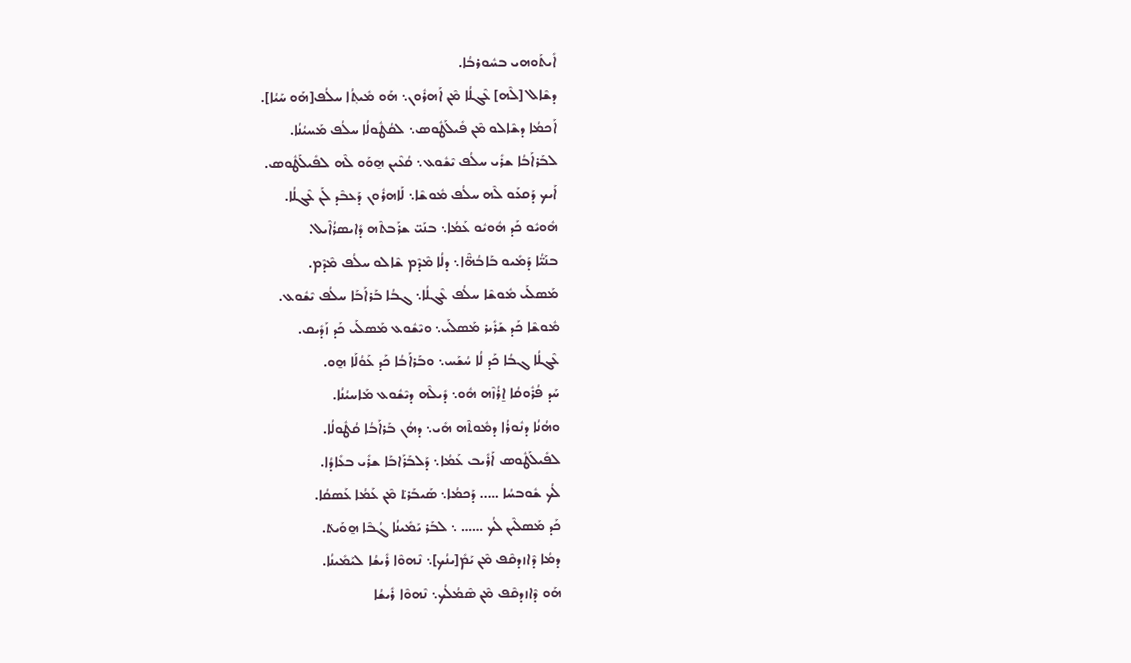ܐܺܝܬܰܘܗܝ ܒܚܽܘܪܒܳܐ.
ܕܫܶܐܠ [ܠܶܗ] ܥܶܓܠܳܐ ܡܶܢ ܐܰܗܪܽܘܢ܆ ܗܰܘ ܡܺܝܬ݂ܳܐ ܚܠܳܦ[ܗܰܘ ܚܰܝܳܐ].
ܐܰܟܡܳܐ ܕܫܶܐܠܘ ܡܶܢ ܦܺܝܠܰܛܽܘܣ܆ ܠܩܳܛܽܘܠܳܐ ܚܠܳܦ ܡܰܚܝܳܢܳܐ.
ܠܒܰܪܐܰܒܳܐ ܫܪܺܝ ܚܠܳܦ ܝܶܫܽܘܥ܆ ܩܳܥܶܝܢ ܗ̱ܘܰܘ ܠܶܗ ܠܦܺܝܠܰܛܽܘܣ.
ܐܰܝܟ ܕܰܩܥܰܘ ܠܶܗ ܚܠܳܦ ܡܽܘܫܶܐ܆ ܠܰܐܗܪܽܘܢ ܕܰܥܒܶܕ ܠܰܢ ܥܶܓܠܳܐ.
ܗܽܘܝܽܘ ܟܰܕ ܗܽܘܝܽܘ ܥܰܡܳܐ܆ ܒܢܰܝ̈ ܫܪܰܒܬܶܗ ܕܺܐܝܣܪܳܐܶܝܠ.
ܒܢܰܝ̈ܳܐ ܕܰܡܺܝܘ ܒܰܐܒܳܗ̈ܶܐ܆ ܕܠܳܐ ܡܶܕܶܡ ܫܶܐܠܘ ܚܠܳܦ ܡܶܕܶܡ.
ܡܰܣܠܰܝ ܡܽܘܫܶܐ ܚܠܳܦ ܥܶܓܠܳܐ܆ ܓܒܳܐ ܒܰܪܐܰܒܰܐ ܚܠܳܦ ܝܶܫܽܘܥ.
ܡܽܘܫܶܐ ܟܰܕ ܫܰܪܺܝܪ ܡܰܣܠܰܝ܆ ܘܝܶܫܽܘܥ ܡܰܣܠܰܝ ܟܰܕ ܙܰܕܺܝܩ.
ܥܶܓܠܳܐ ܓܒܳܐ ܟܰܕ ܠܳܐ ܚܳܫܰܚ܆ ܘܒܰܪܐܰܒܳܐ ܟܰܕ ܥܰܘܳܠܰܐ ܗ̱ܘ.
ܚܰܕ ܦܳܪܽܘܩܳܐ ܐ̱ܪܳܙܶܗ ܗܽܘ܆ ܕܺܝܠܶܗ ܕܝܶܫܽܘܥ ܡܰܐܚܝܳܢܳܐ.
ܘܗܳܢܳܐ ܕܢܽܘܪܳܐ ܕܡܽܘܬܶܗ ܗܺܝ܆ ܕܗܳܢ ܒܰܪܐܰܒܳܐ ܩܳܛܽܘܠܳܐ.
ܠܦܺܝܠܰܛܽܘܣ ܐܰܪܺܝܒ ܥܰܡܳܐ܆ ܕܰܠܒܰܪܰܐܒܰܐ ܫܪܺܝ ܒܥܺܐܕܳܐ.
ܠܳܟ ܫܽܘܒܚܳܐ ….. ܕܰܟܡܳܐ܆ ܣܰܝܒܰܪܬ݁ ܡܶܢ ܥܰܡܳܐ ܥܰܣܩܳܐ.
ܟܰܕ ܡܰܣܠܶܝܢ ܠܳܟ …… ܆ ܠܒܰܪ ܝܰܡܺܝܢܳܐ ܓܳܒܶܐ ܗ̱ܘܰܝܬ݁.
ܕܡܳܐ ܕܶܐܙܕܩܶܦ ܡܶܢ ܝܰܡܺ[ܝܢܳܟ]܆ ܢܶܗܘܶܐ ܪܺܝܫܳܐ ܠܝܰܡܺܝܢܳܐ.
ܗܰܘ ܕܶܐܙܕܩܶܦ ܡܶܢ ܣܶܡܳܠܳܟ܆ ܢܶܗܘܶܐ ܪܺܝܫܳܐ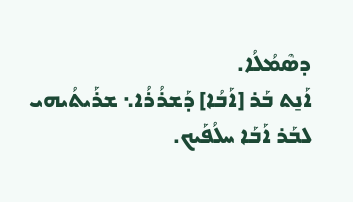ܕܣܶܡܳܠܳܐ.
ܐܰܢ̱ܬ ܒܰܪ [ܐܰܒܳܐ] ܕܰܫܪܳܪܳܐ܆ ܫܪܰܝܬܳܝܗܝ ܠܒܰܪ ܐܰܒܰܐ ܚܠܳܦܰܝܟ.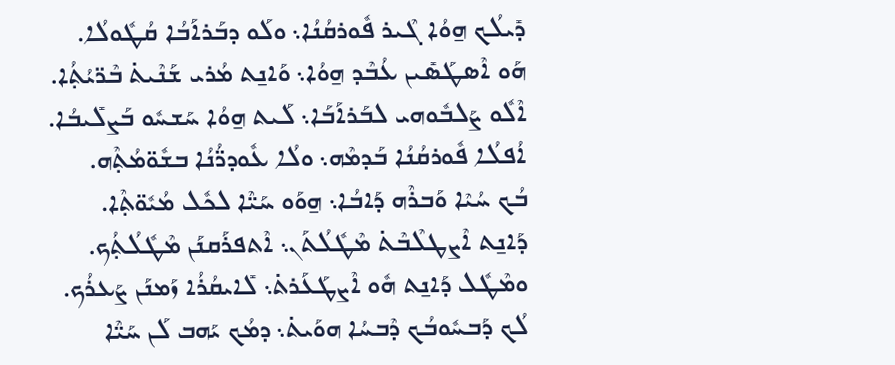ܕܺܝܠܳܟ ܗ̱ܘܳܐ ܓܶܝܪ ܦܽܘܪܩܳܢܳܐ܆ ܘܠܰܘ ܕܒܰܪܐܰܒܳܐ ܩܳܛܽܘܠܳܐ.
ܗܰܘ ܐܶܣܛܰܣܺܝܢ ܥܳܒܶܕ ܗ̱ܘܳܐ܆ ܘܰܐܢ̱ܬ ܡܳܪܝ ܫܰܢܶܝܬ݁ ܒܶܪ̈ܝܳܬ݂ܳܐ.
ܐܶܠܽܘ ܨܰܠܒܽܘܗܝ ܠܒܰܪܐܰܒܰܐ܆ ܠܰܝܬ ܗ̱ܘܳܐ ܚܰܫܚܽܘ ܒܰܨܠܺܝܒܳܐ.
ܐܳܦܠܳܐ ܦܽܘܪܩܳܢܳܐ ܒܰܕܡܶܗ܆ ܘܠܳܐ ܥܽܘܕܪ̈ܳܢܳܐ ܒܫܽܘ̈ܡܳܬ݂ܶܗ.
ܒܳܟ ܚܳܝܶܐ ܘܰܒܪܶܗ ܕܰܐܒܳܐ܆ ܗ̱ܘܰܘ ܚܰܝ̈ܶܐ ܠܟܽܠ ܡܳܝܽܘ̈ܬ݂ܶܐ.
ܕܰܐܢ̱ܬ ܐܶܨܛܠܶܒܶܬ݁ ܡܶܛܽܠܳܬܰܢ܆ ܐܶܬܦܪܰܩܢܰܢ ܡܶܛܽܠܳܬ݂ܳܟ.
ܘܡܶܛܽܠ ܕܰܐܢ̱ܬ ܗܽܘ ܐܶܨܛܰܥܰܪܬ݁܆ ܠܺܐܝܩܳܪܳܐ ܙܰܡܢܰܢ ܨܰܥܪܳܟ.
ܠܳܟ ܕܰܒܚܽܘܒܳܟ ܕܶܒܚܳܐ ܗܘܰܝܬ݁܆ ܕܡܳܟ ܝܰܗܒ ܠܰܢ ܚܰܝ̈ܶܐ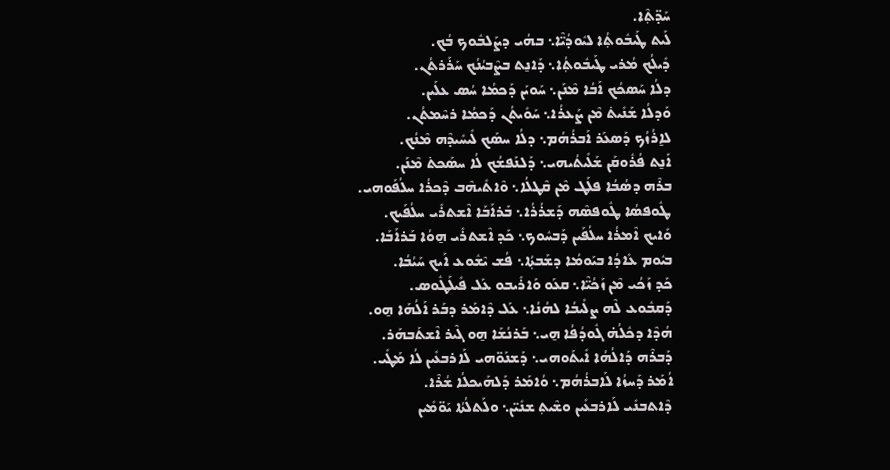ܚܰܕ̈ܬ݂ܶܐ.
ܠܰܝܬ ܛܰܝܒܽܘܬ݂ܳܐ ܠܝܽܘܕܳܝ̈ܶܐ܆ ܒܗܳܝ ܕܨܰܠܒܽܘܟ ܒܳܟ.
ܕܺܝܠܳܟ ܡܳܪܝ ܛܰܝܒܽܘܬ݂ܳܐ܆ ܕܰܐܢ̱ܬ ܒܨܶܒܝܳܢܳܟ ܚܰܪܰܪܬܳܢ.
ܕܠܳܐ ܚܰܣܟܳܟ ܐܰܒܳܐ ܡܶܢܰܢ܆ ܚܰܘܝܰܢ ܕܰܟܡܳܐ ܚܳܣ ܥܠܰܝܢ.
ܘܰܕܠܳܐ ܫܰܢܺܝܬ݁ ܡܶܢ ܨܰܥܪܳܐ܆ ܚܰܘܺܝܬܳܢ ܕܰܟܡܳܐ ܪܚܶܡܬܳܢ.
ܠܐ̱ܪܳܙܳܟ ܕܰܣܥܰܪ ܐܰܒܪܳܗܳܡ܆ ܕܠܳܐ ܚܣܰܟ ܠܺܝܚܺܝܕܶܗ ܡܶܢܳܟ.
ܐܰܢ̱ܬ ܦܳܪܽܘܩܰܢ ܫܰܠܺܝܬܳܝܗܝ܆ ܕܰܠܢܰܦܫܳܟ ܠܳܐ ܚܣܰܟܬ݁ ܡܶܢܰܢ.
ܒܪܶܗ ܕܣܳܒܳܐ ܦܠܰܛ ܡܶܢ ܩܶܛܠܳܐ܆ ܘܶܐܬܺܝܗܶܒ ܕܶܟܪܳܐ ܚܠܳܦܰܘܗܝ.
ܛܽܘܦܣܳܐ ܛܽܘܦܣܶܗ ܕܰܫܪܳܪܳܐ܆ ܒܰܪܐܰܒܰܐ ܐܶܫܬܪܺܝ ܚܠܳܦܰܝܟ.
ܘܰܐܝܟ ܐܶܡܪܳܐ ܚܠܳܦܰܝܢ ܕܰܒܚܽܘܟ܆ ܟܰܕ ܐܶܫܬܪܺܝ ܗ̱ܘܳܐ ܒܰܪܐܰܒܰܐ.
ܒܝܽܘܡ ܥܺܐܕܳܐ ܒܝܰܘܡܳܐ ܕܫܰܒܬ݂ܳܐ܆ ܦܳܫ ܝܶܫܽܘܥ ܐܰܝܟ ܚܰܝܳܒܳܐ.
ܟܰܕ ܙܰܟܳܝ ܡܶܢ ܙܰܟܳܝ̈ܶܐ܆ ܩܥܰܘ ܘܰܐܪܺܝܒܘ ܥܰܠ ܦܺܝܠܰܛܽܘܣ.
ܕܰܩܒܽܘܥ ܠܶܗ ܨܠܺܝܒܳܐ ܠܗܳܢܳܐ܆ ܥܰܠ ܕܶܐܡܰܪ ܕܒܰܪ ܐܰܠܳܗܰܐ ܗ̱ܘ.
ܗܳܕܶܐ ܕܟܽܠܳܗ̇ ܓܽܘܕܳܦܳܐ ܗ̱ܝ܆ ܒܰܪܢܳܫܰܐ ܗ̱ܘ ܓܶܝܪ ܐܶܫܬܰܒܗܰܪ.
ܕܰܒܪܶܗ ܕܰܐܠܳܗܳܐ ܐܺܝܬܰܘܗܝ܆ ܕܰܫܢܰܘ̈ܗܝ ܠܰܐܪܒܥܺܝܢ ܠܳܐ ܡܰܛܺܝ.
ܐܳܡܰܪ ܕܰܚܙܳܐ ܠܰܐܒܪܳܗܳܡ܆ ܘܳܐܡܰܪ ܕܰܠܗܰܝܟܠܳܐ ܫܳܪܶܐ.
ܕܶܐܬܒܢܺܝ ܠܰܐܪܒܥܺܝܢ ܘܫܶܝܬ݂ ܫܢܺܝ̈ܢ܆ ܘܠܰܬܠܳܬܳܐ ܝܰܘ̈ܡܺܝܢ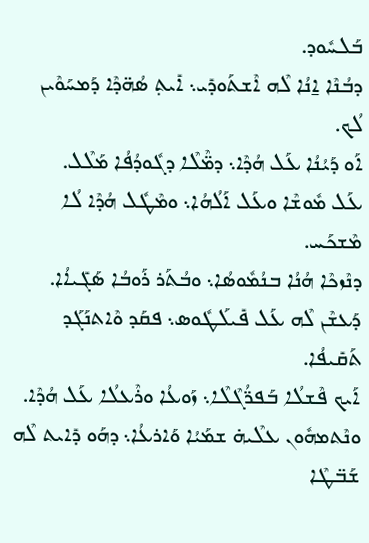ܒܰܠܚܽܘܕ.
ܕܒܳܢܶܐ ܐ̱ܢܳܐ ܠܶܗ ܐܶܫܬܰܘܕܺܝ܆ ܐܺܝܬ݂ ܣܳܗ̈ܕܶܐ ܕܰܡܚܰܘܶܝܢ ܠܳܟ.
ܐܰܘ ܕܰܝܳܢܳܐ ܥܰܠ ܗܳܕܶܐ܆ ܕܡ̈ܶܠܶܐ ܕܓܽܘܕܳܦܳܐ ܡܰܠܶܠ.
ܥܰܠ ܡܽܘܫܶܐ ܘܥܰܠ ܐܰܠܳܗܳܐ܆ ܘܡܶܛܽܠ ܗܳܕܶܐ ܠܳܐ ܡܶܫܟܰܚ.
ܕܢܶܙܟܶܐ ܗܳܢܳܐ ܒܢܳܡܽܘܣܳܐ܆ ܘܒܳܬܰܪ ܪܰܘܒܳܐ ܣܰܓܺܝܐܳܐ.
ܕܰܥܫܶܢ ܠܶܗ ܥܰܠ ܦܺܝܠܰܛܽܘܣ܆ ܦܩܰܕ ܘܶܐܬܢܰܓܰܕ ܬܰܩܺܝܦܳܐ.
ܐܰܝܟ ܦܶܫܠܳܐ ܒܰܦܪ̈ܳܓܶܠܶܐ܆ ܙܰܘܥܳܐ ܘܪܶܥܠܳܐ ܥܰܠ ܗܳܕܶܐ.
ܘܢܶܬܡܗܽܘܢ ܥܠܶܝܗ̇ ܫܡܰܝܳܐ ܘܰܐܪܥܳܐ܆ ܕܗܰܘ ܕܺܐܝܬ ܠܶܗ ܫܰܒ̈ܛܶܐ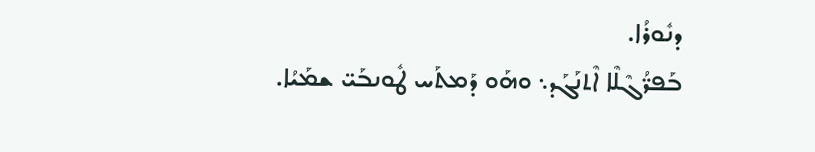ܕܢܽܘܪܳܐ.
ܒܰܦܪ̈ܳܓܶܠܶܐ ܐܶܬܢܰܓܰܕ܆ ܘܗܰܘ ܕܰܡܬܰܚ ܛܽܘܢܒܰܝ̈ ܫܡܰܝܳܐ.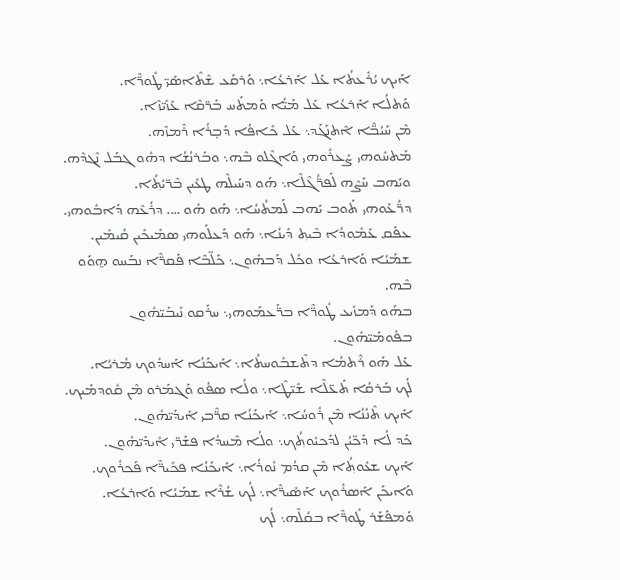ܐܰܝܟ ܝܳܪܺܥܬܳܐ ܥܰܠ ܐܰܪܥܳܐ܆ ܘܰܪܩܰܥ ܫܶܬܶܐܣܰܝ̈ ܛܽܘܪ̈ܶܐ.
ܘܰܬܠܳܐ ܐܰܪܥܳܐ ܥܰܠ ܡܰܝ̈ܳܐ ܘܰܡܬܰܚ ܒܰܪ̈ܩܶܐ ܥܰܙܺܝ̈ܙܶܐ.
ܡܶܢ ܚܰܝܳܒ̈ܶܐ ܐܶܬܢܰܓܰܕ܆ ܥܰܠ ܟܺܐܦܳܐ ܕܰܒ̣ܪܳܐ ܪܶܡܙܶܗ.
ܡܰܬܚܽܘܗܝ ܨܰܥܪܽܘܗܝ ܘܰܐܓܶܠܘ ܒܶܗ܆ ܘܒܰܪܢܳܫܳܐ ܕܗܽܘ ܓܒܰܠ ܢܶܓܕܶܗ.
ܘܝܰܗܒ ܚܰܨܶܗ ܠܰܦܪ̈ܳܓܶܠܶܐ܆ ܗܰܘ ܕܚܰܝܠܶܗ ܛܥܺܝܢ ܒܶܪ̈ܝܳܬ݂ܳܐ.
ܕܪ̈ܳܥܰܘܗܝ ܬܰܘܒ ܝܰܗܒ ܠܰܡܬܳܚܳܐ܆ ܗܰܘ ܗܽܘ …. ܕܪܳܥܶܗ ܕܰܐܒܽܘܗܝ.
ܥܦܰܩ ܥܰܡܽܘܕܳܐ ܒܶܝܬ݂ ܕܺܝܢܳܐ܆ ܗܰܘ ܕܰܥܠܰܘܗܝ ܣܡܺܝܟܺܝܢ ܩܳܝܡܺܝܢ.
ܫܡܰܝܳܐ ܘܰܐܪܥܳܐ ܘܟܽܠ ܕܰܒܗܽܘܢ܆ ܟܰܠ̈ܒܶܐ ܦܰܩܪ̈ܶܐ ܢܒܰܚܘ ܗ̱ܘܰܘ ܒܶܗ.
ܒܗܰܘ ܕܰܡܙܺܝܥ ܛܽܘܪ̈ܶܐ ܒܪ̈ܰܥܡܰܘܗܝ܆ ܚܪܰܩܘ ܢܺܝܒܰܝ̈ܗܽܘܢ ܒܦܽܘܡܰܝ̈ܗܽܘܢ.
ܥܰܠ ܗܰܘ ܪܶܬܡܳܐ ܕܬܶܫܒܽܘܚܬܳܐ܆ ܐܰܝܟܰܢܳܐ ܐܰܚܕܽܘܟ ܡܳܪܝܳܐ.
ܠܳܟ ܒܰܪܩܳܐ ܬܰܥ̈ܠܶܐ ܫܺܝ̈ܛܶܐ܆ ܘܠܳܐ ܣܦܳܘ ܘܰܓܡܰܪܘ ܡܶܢ ܩܽܘܕܡܰܝܟ.
ܐܰܝܟ ܬܶܢܳܢܳܐ ܡܶܢ ܪܽܘܚܳܐ܆ ܐܰܝܟܰܢܳܐ ܩܪ̈ܶܒܝ ܐܺܝܕܰܝ̈ܗܽܘܢ.
ܟܰܕ ܠܳܐ ܕܰܟ̈ܝܳܢ ܠܕܰܟܝܽܘܬ݂ܳܟ܆ ܘܠܳܐ ܡܶܚܕܳܐ ܦܫܰܪ̈ܝ ܐܺܝܕܰܝ̈ܗܽܘܢ.
ܐܰܝܟ ܫܥܽܘܬ݂ܳܐ ܡܶܢ ܩܕܳܡ ܢܽܘܪܳܐ܆ ܐܰܝܟܰܢܳܐ ܦܟܺܝܪ̈ܶܐ ܦܰܟܪܽܘܟ.
ܘܰܐܝܟܰܢ ܐܰܣܪܽܘܟ ܐܰܣܺܝܪ̈ܶܐ܆ ܠܳܟ ܫܳܪܶܐ ܫܡܰܝܳܐ ܘܰܐܪܥܳܐ.
ܘܰܡܦܰܫܰܪ ܛܽܘܪ̈ܶܐ ܒܩܳܠܶܗ܆ ܠܳܟ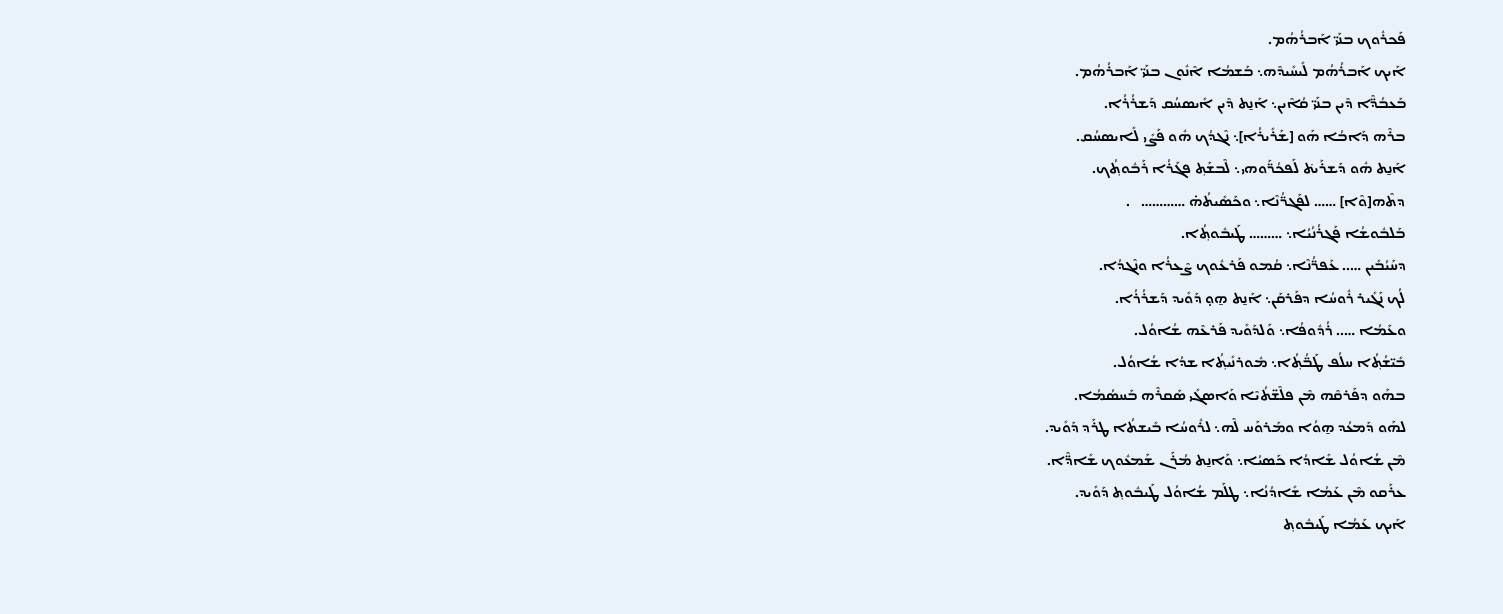ܦܰܟܪܽܘܟ ܒܢܰܝ̈ ܐܰܒܪܳܗܳܡ.
ܐܰܝܟ ܐܰܒܪܳܗܳܡ ܠܺܝܚܺܝܕܶܗ܆ ܒܰܫܡܳܐ ܐܶܢܽܘܢ ܒܢܰܝ̈ ܐܰܒܪܳܗܳܡ.
ܒܰܥܒܳܕ̈ܶܐ ܕܶܝܢ ܒܢܰܝ̈ ܩܳܐܶܝܢ܆ ܐܰܢ̱ܬ ܕܶܝܢ ܐܺܝܣܚܳܩ ܕܰܫܪܳܪܳܐ.
ܒܪܶܗ ܕܰܐܒܳܐ ܗܰܘ [ܫܰܪܺܝܪܳܐ]܆ ܢܶܓܕܳܟ ܗܽܘ ܦܰܨܺܝ ܠܺܐܝܣܚܳܩ.
ܐܰܢ̱ܬ ܗܽܘ ܕܰܫܪܰܝܬ݁ ܠܰܦܟܳܪ̈ܰܘܗܝ܆ ܠܶܒܫܰܬ݂ ܦܓܰܪܳܐ ܪܰܒܽܘܬ݂ܳܟ.
ܕܬܶܗ[ܘܶܐ] …… ܠܦܰܓܪ̈ܳܢܶܐ܆ ܘܟܰܣܺܝܬܳܗ̇ …………   .
ܒܰܠܒܽܘܫܳܐ ܦܰܓܪܳܢܳܝܳܐ܆ ……… ܛܰܝܒܽܘܬ݂ܳܐ.
ܕܚܰܝܳܒܺܝܢ ….. ܥܰܦܪ̈ܳܢܶܐ܆ ܩܳܡܘ ܦܰܪܥܽܘܟ ܨܶܥܪܳܐ ܘܢܶܓܕܳܐ.
ܠܳܟ ܢܰܓܺܝܪ ܪܽܘܚܳܐ ܕܦܰܪܩܰܢ܆ ܐܰܢ̱ܬ ܗ̱ܘ̣ ܕܰܘܺܝܕ ܕܰܫܪܳܪܳܐ.
ܘܥܰܡܳܐ ….. ܪܳܕܽܘܦܳܐ܆ ܘܰܠܕܰܘܺܝܕ ܦܰܪܥܶܗ ܫܳܐܘܳܠ.
ܒܺܝ̈ܫܳܬ݂ܳܐ ܚܠܳܦ ܛܰܒ̈ܳܬ݂ܳܐ܆ ܡܽܘܪܢܺܝܬ݂ܳܐ ܫܕܳܐ ܫܳܐܘܳܠ.
ܒܗܰܘ ܕܦܰܪܩܶܗ ܡܶܢ ܦܠܶܫ̈ܬܳܝܶܐ ܘܰܐܣܓܺܝ ܣܰܩܪܶܗ ܒܰܚܣܳܡܳܐ.
ܠܗܰܘ ܕܰܡܥܳܕ ܗ̱ܘܳܐ ܘܡܰܪܘܰܚ ܠܶܗ܆ ܠܪܽܘܚܳܐ ܒܺܝܫܬܳܐ ܛܪܰܕ ܕܰܘܺܝܕ.
ܡܶܢ ܫܳܐܘܳܠ ܫܺܐܕܳܐ ܟܰܣܝܳܐ܆ ܘܰܐܢ̱ܬ ܡܳܪܰܢ ܫܰܡܥܽܘܟ ܫܺܐܕ̈ܶܐ.
ܥܪܰܩܘ ܡܶܢ ܥܰܡܳܐ ܫܺܐܕܳܢܳܐ܆ ܛܠܰܡ ܫܳܐܘܳܠ ܛܰܝܒܽܘܬ݂ ܕܰܘܺܝܕ.
ܐܰܝܟ ܥܰܡܳܐ ܛܰܝܒܽܘܬ݂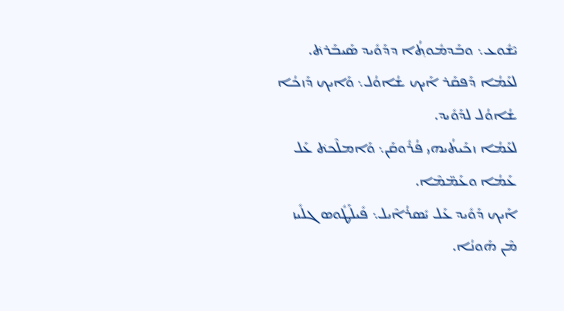ܝܶܫܽܘܥ܆ ܘܒܰܕܡܽܘܬ݂ܳܐ ܕܕܰܘܺܝܕ ܣܰܝܒܰܪܬ݁.
ܠܥܰܡܳܐ ܕܰܦܩܰܪ ܐܰܝܟ ܫܳܐܘܳܠ܆ ܘܰܐܝܟ ܕܰܙܟܳܐ ܫܳܐܘܳܠ ܠܕܰܘܺܝܕ.
ܠܥܰܡܳܐ ܙܟܰܝܬܳܝܗܝ ܦܳܪܽܘܩܰܢ܆ ܘܰܐܡܠܶܟܬ݁ ܥܰܠ ܥܰܡܳܐ ܘܥܰܡ̈ܡܶܐ.
ܐܰܝܟ ܕܰܘܺܝܕ ܥܰܠ ܝܺܣܪܳܐܶܝܠ܆ ܦܺܝܠܰܛܽܘܣ ܓܠܺܝܙ ܡܶܢ ܗܰܘܢܳܐ.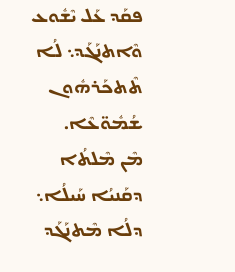ܦܩܰܕ ܥܰܠ ܝܶܫܽܘܥ ܘܶܐܬܢܰܓܰܕ܆ ܠܳܐ ܬܶܬܟܰܪܗܽܘܢ ܫܳܡܽܘ̈ܥܶܐ.
ܡܶܢ ܡܶܠܬܳܐ ܕܩܰܢܝܳܐ ܚܰܝܠܳܐ܆ ܕܠܳܐ ܡܶܬܢܰܓܰܕ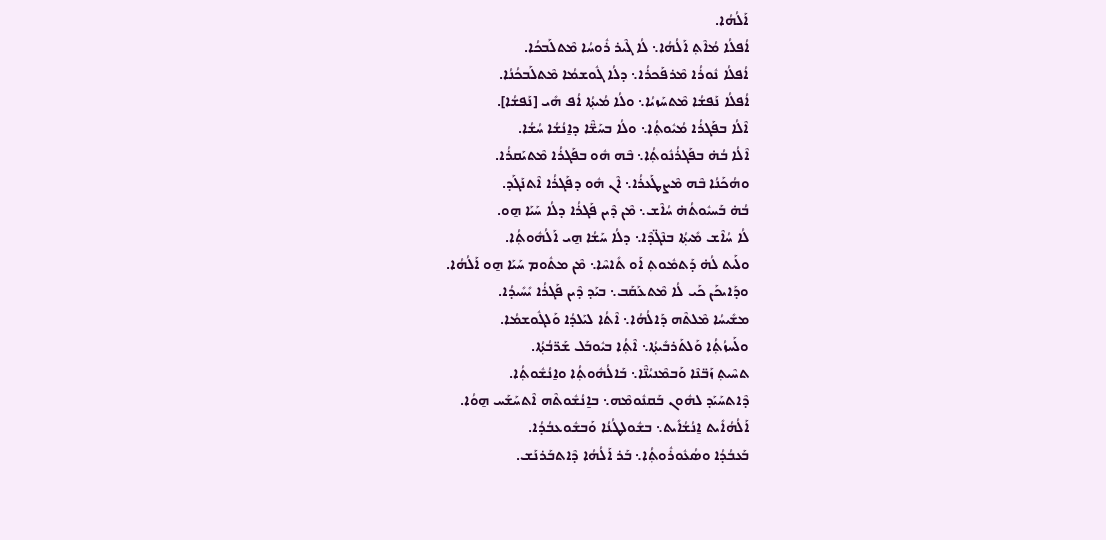ܐܰܠܳܗܳܐ.
ܐܳܦܠܳܐ ܡܳܐܶܬ݂ ܐܰܠܳܗܳܐ܆ ܠܳܐ ܓܶܝܪ ܪܽܘܚܳܐ ܡܶܬܠܰܒܟܳܐ.
ܐܳܦܠܳܐ ܢܽܘܪܳܐ ܡܶܪܦܰܟܪܳܐ܆ ܕܠܳܐ ܓܽܘܫܡܳܐ ܡܶܬܠܰܒܟܳܢܳܐ.
ܐܳܦܠܳܐ ܢܰܦܫܳܐ ܡܶܬܚܰܙܝܳܐ܆ ܘܠܳܐ ܡܳܝܬ݂ܳܐ ܐܳܦ ܗܺܝ [ܢܰܦܫܳܐ].
ܐܶܠܳܐ ܒܦܰܓܪܳܐ ܡܳܝܽܘܬ݂ܳܐ܆ ܘܠܳܐ ܒܚܰܫ̈ܶܐ ܕܐ̱ܢܳܫܳܐ ܚܳܫܳܐ.
ܐܶܠܳܐ ܒܳܗ̇ ܒܦܰܓܪܳܢܽܘܬ݂ܳܐ܆ ܒܶܗ ܗܽܘ ܒܦܰܓܪܳܐ ܡܶܬܝܰܩܪܳܐ.
ܘܗܳܟܰܢܳܐ ܒܶܗ ܡܶܨܛܰܥܪܳܐ܆ ܐܶܢ ܗܽܘ ܕܦܰܓܪܳܐ ܐܶܬܢܰܓܰܕ.
ܒܳܗ̇ ܒܰܚܝܽܘܬܳܗ̇ ܚܳܐܶܫ܆ ܡܶܢ ܕܶܝܢ ܦܰܓܪܳܐ ܕܠܳܐ ܚܰܝܰܐ ܗ̱ܘ.
ܠܳܐ ܚܳܐܶܫ ܡܺܝܬ݂ܳܐ ܒܢܶܓ̈ܕܶܐ܆ ܕܠܳܐ ܚܰܫܳܐ ܗ̱ܝ ܐܰܠܳܗܽܘܬ݂ܳܐ.
ܘܠܰܝܬ ܠܳܗ̇ ܕܰܬܡܽܘܬ݂ ܐܰܘ ܬܺܐܚܶܐ܆ ܡܶܢ ܡܬܽܘܡ ܚܰܝܰܐ ܗ̱ܘ ܐܰܠܳܗܳܐ.
ܘܕܰܐܝܟܰܢ ܟܰܝ ܠܳܐ ܡܶܬܥܰܩܰܒ܆ ܒܝܰܕ ܕܶܝܢ ܦܰܓܪܳܐ ܝܺܚܺܝܕܳܐ.
ܡܫܺܝܚܳܐ ܡܶܠܬܶܗ ܕܰܐܠܳܗܳܐ܆ ܐܶܬܳܐ ܠܝܰܠܕܳܐ ܘܰܠܓܽܘܫܡܳܐ.
ܘܠܰܚܙܳܬ݂ܳܐ ܘܰܠܬܰܪܒܺܝܬ݂ܳܐ܆ ܐܶܬ݂ܳܐ ܒܝܽܘܒܰܠ ܫܰܪ̈ܒܳܬ݂ܳܐ.
ܬܚܶܝܬ݂ ܙܰܒ̈ܢܶܐ ܘܰܒܡܶܢܝܳܢ̈ܶܐ܆ ܒܰܐܠܳܗܽܘܬ݂ܳܐ ܘܐ̱ܢܳܫܽܘܬ݂ܳܐ.
ܕܶܐܬܚܰܝܰܕ ܠܗܽܘܢ ܒܰܩܢܽܘܡܶܗ܆ ܒܐ̱ܢܳܫܽܘܬܶܗ ܐܶܬܚܰܫܰܚ ܗ̱ܘܳܐ.
ܐܰܠܳܗܳܐܺܝܬ ܐ̱ܢܳܫܳܐܺܝܬ܆ ܒܫܽܘܠܛܳܢܳܐ ܘܰܒܫܽܘܥܒܳܕܳܐ.
ܒܰܥܒܳܕܳܐ ܘܣܳܥܽܘܪܽܘܬ݂ܳܐ܆ ܒܰܪ ܐܰܠܳܗܳܐ ܕܶܐܬܒܰܪܢܰܫ.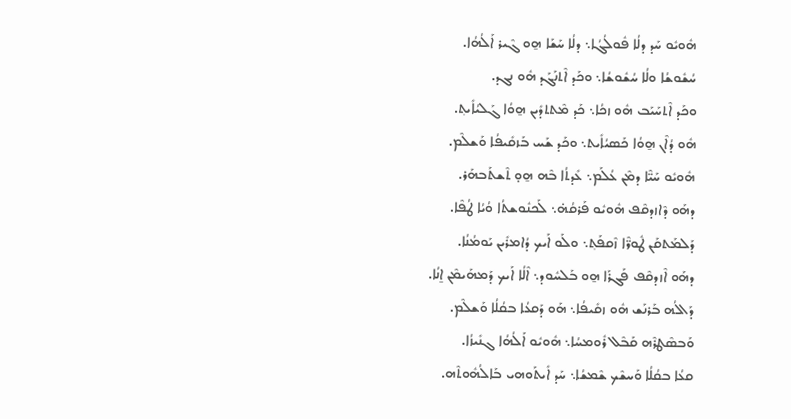ܗܽܘܝܽܘ ܚܰܕ ܕܠܳܐ ܦܽܘܠܳܓܳܐ܆ ܕܠܳܐ ܚܰܫܰܐ ܗ̱ܘ ܓܶܝܪ ܐܰܠܳܗܳܐ.
ܚܳܫܽܘܫܳܐ ܘܠܳܐ ܚܳܫܽܘܫܳܐ܆ ܘܟܰܕ ܐܶܬܢܰܓܰܕ ܗܽܘ ܢܓܕ.
ܘܟܰܕ ܐܶܬܚܰܝܰܒ ܗܽܘ ܙܟܳܐ܆ ܟܰܕ ܡܶܬܬܕܺܝܢ ܗ̱ܘܳܐ ܓܰܠܝܳܐܺܝܬ݂.
ܗܽܘ ܕܳܐܶܢ ܗ̱ܘܳܐ ܟܰܣܝܳܐܺܝܬ܆ ܘܟܰܕ ܫܰܚ ܒܰܙܩܺܝܦܳܐ ܘܰܫܠܶܡ.
ܗܽܘܝܽܘ ܚܰܝ̈ܶܐ ܕܡܶܢ ܥܳܠܰܡ܆ ܥܺܕܬܳܐ ܒܶܗ ܗ̱ܘ̣ ܬܶܫܬܰܒܗܰܪ.
ܕܗܰܘ ܕܶܐܙܕܩܶܦ ܗܽܘܝܽܘ ܦܰܪܩܳܗ̇܆ ܠܰܟܢܽܘܫܬܳܐ ܘܳܝܳܐ ܛܳܦܶܐ.
ܕܰܠܡܰܬܩܰܢ ܛܽܘܪ̈ܶܐ ܙܶܩܦܰܬ݂܆ ܘܠܰܘ ܐܰܝܟ ܕܳܐܡܪܺܝܢ ܝܰܘܡܳܢܳܐ.
ܕܗܰܘ ܐܶܙܕܩܶܦ ܦܰܓܪܰܐ ܗ̱ܘ ܒܰܠܚܽܘܕ܆ ܐܶܠܳܐ ܐܰܝܟ ܕܰܡܗܰܝܡܶܢ ܐ̱ܢܳܐ.
ܕܰܐܠܳܗ ܒܰܪܢܰܫ ܗܽܘ ܙܩܺܝܦܳܐ܆ ܗܰܘ ܕܰܩܥܳܐ ܒܩܳܠܳܐ ܘܰܫܠܶܡ.
ܘܰܒܣܶܛܪܶܗ ܩܰܒܶܠ ܪܽܘܡܚܳܐ܆ ܗܽܘܝܽܘ ܐܰܠܳܗܳܐ ܓܢܺܝܙܳܐ.
ܩܥܳܐ ܒܩܳܠܳܐ ܘܰܚܫܶܟ ܫܶܡܫܳܐ܆ ܚܰܕ ܐܺܝܬܰܘܗܝ ܒܰܐܠܳܗܽܘܬܶܗ.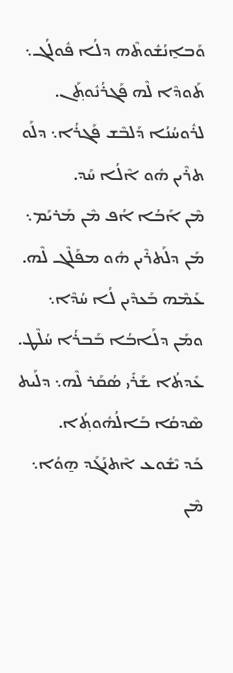ܘܰܒܐ̱ܢܳܫܽܘܬܶܗ ܕܠܳܐ ܦܽܘܠܳܓ܆ ܬܰܘܕܶܐ ܠܶܗ ܦܰܓܪܳܢܽܘܬ݂ܰܢ.
ܠܪܽܘܚܳܢܳܐ ܕܰܠܒܶܫ ܦܰܓܪܳܐ܆ ܕܠܰܘ ܬܪܶܝܢ ܗܽܘ ܐܶܠܳܐ ܚܰܕ.
ܡܶܢ ܐܰܒܳܐ ܐܳܦ ܡܶܢ ܡܰܪܝܰܡ܆ ܡܰܢ ܕܠܰܬܪܶܝܢ ܗܽܘ ܡܦܰܠܶܓ ܠܶܗ.
ܥܰܡܶܗ ܒܰܥܕܶܝܢ ܠܳܐ ܚܳܕܶܐ܆ ܘܡܰܢ ܕܠܰܐܒܳܐ ܒܰܒܪܳܐ ܚܳܠܶܛ.
ܥܺܕܬܳܐ ܫܰܪܺܝ ܣܳܩܰܪ ܠܶܗ܆ ܕܠܰܝܬ ܣܶܕܩܳܐ ܒܰܐܠܳܗܽܘܬ݂ܳܐ.
ܟܰܕ ܝܶܫܽܘܥ ܐܶܬܢܰܓܰܕ ܗ̱ܘܳܐ܆ ܡܶܢ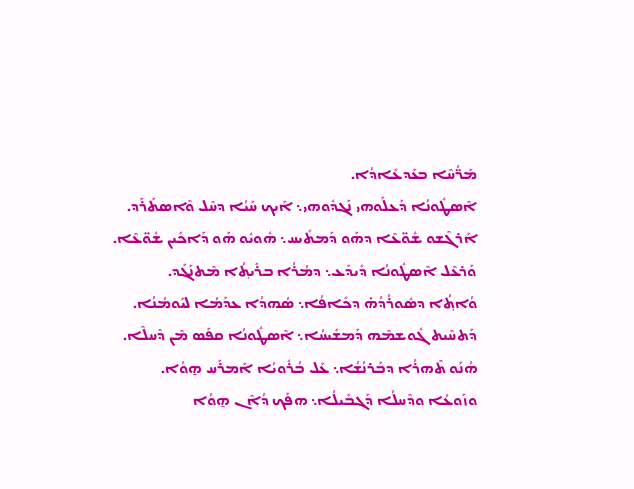ܡܰܪ̈ܳܚܶܐ ܒܥܰܕܥܺܐܕܳܐ.
ܐܶܣܛܽܘܢܳܐ ܕܰܥܠܰܘܗܝ ܢܰܓܕܽܘܗܝ܆ ܐܰܝܟ ܚܰܝܳܐ ܕܚܶܠ ܘܶܐܣܬܰܪܰܕ.
ܐܰܪܓܶܫܘ ܫܽܘ̈ܥܶܐ ܕܗܰܘ ܕܰܡܬܺܝܚ܆ ܗܽܘܝܽܘ ܗܰܘ ܕܰܐܟܺܝܢ ܫܽܘ̈ܥܶܐ.
ܘܰܪܥܶܠ ܐܶܣܛܽܘܢܳܐ ܕܺܝܕܰܥ܆ ܕܡܳܪܳܐ ܒܪܺܝܬ݂ܳܐ ܡܶܬܢܰܓܰܕ.
ܘܳܐܬ݂ܳܐ ܕܣܽܘܪܳܕܳܗ̇ ܕܟܺܐܦܳܐ܆ ܣܳܗܕܳܐ ܥܕܰܡܳܐ ܠܝܰܘܡܳܢܳܐ.
ܕܰܬܚܶܝܬ ܓܽܘܫܡܶܗ ܕܰܡܫܺܝܚܳܐ܆ ܐܶܣܛܽܘܢܳܐ ܩܦܰܣ ܡܶܢ ܕܶܚܠܶܐ.
ܗܳܢܰܘ ܬܶܗܪܳܐ ܕܒܰܪܢܳܫܳܐ܆ ܥܰܠ ܒܳܪܽܘܝܳܐ ܐܰܡܪܰܚ ܗ̱ܘܳܐ.
ܘܙܰܘܥܳܐ ܘܕܶܚܠܳܐ ܕܰܓܒܺܝܠܳܐ܆ ܗܦܰܟ ܕܳܐܶܢ ܗ̱ܘܳܐ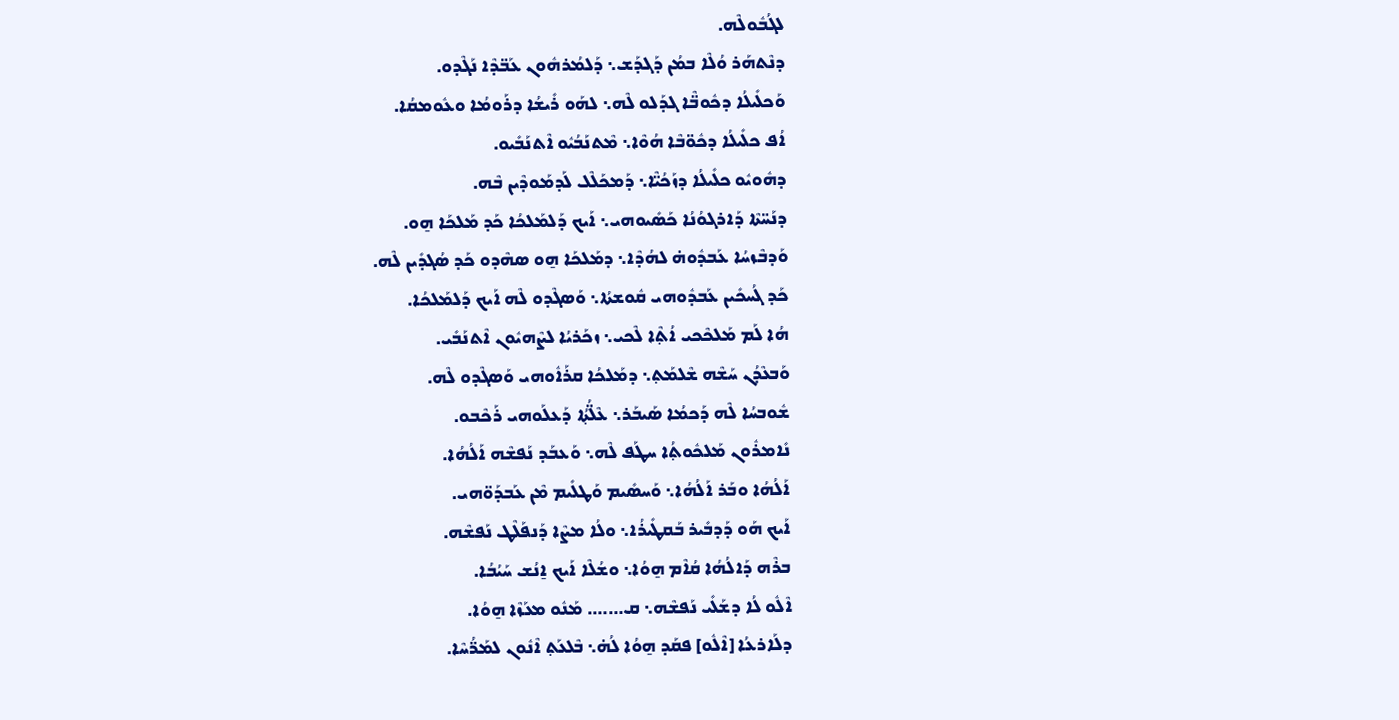ܠܓܳܒܽܘܠܶܗ.
ܕܢܶܬܗܰܪ ܘܳܠܶܐ ܒܡܳܢ ܕܰܓܕܰܫ܆ ܕܰܠܡܳܪܗܽܘܢ ܥܰܒ̈ܕܶܐ ܢܰܓܶܕܘ.
ܘܰܟܠܺܝܠܳܐ ܕܟܽܘܒ̈ܶܐ ܓܕܰܠܘ ܠܶܗ܆ ܠܗܰܘ ܪܺܝܫܳܐ ܕܪܰܘܡܳܐ ܘܥܽܘܡܩܳܐ.
ܐܳܦ ܟܠܺܝܠܳܐ ܕܟܽܘ̈ܒܶܐ ܗܳܘܶܐ܆ ܡܶܬܢܰܒܳܝܽܘ ܐܶܬܢܰܒܺܝܘ.
ܕܗܽܘܝܽܘ ܟܠܺܝܠܳܐ ܕܙܰܟܳܝ̈ܶܐ܆ ܕܰܡܟܰܠܶܠ ܠܰܕܡܰܘܕܶܝܢ ܒܶܗ.
ܕܢܰܚ̈ܬܶܐ ܕܰܐܪܓܘܳܢܳܐ ܟܰܣܺܝܘܗܝ܆ ܐܰܝܟ ܕܰܠܡܰܠܟܳܐ ܟܰܕ ܡܰܠܟܰܐ ܗ̱ܘ.
ܘܰܕܒܶܙܚܳܐ ܥܰܒܕܽܘܗ̇ ܠܗܳܕܶܐ܆ ܕܡܰܠܟܰܐ ܗ̱ܘ ܣܗܶܕܘ ܟܰܕ ܣܳܓܕܺܝܢ ܠܶܗ.
ܟܰܕ ܓܳܚܟܺܝܢ ܥܰܒܕܽܘܗܝ ܩܽܘܫܬܳܐ܆ ܘܰܣܓܶܕܘ ܠܶܗ ܐܰܝܟ ܕܰܠܡܰܠܟܳܐ.
ܗܳܐ ܠܰܡ ܡܰܠܟܶܟܝ ܐܳܬ݂ܶܐ ܠܶܟܝ܆ ܙܟܰܪܝܳܐ ܠܨܶܗܝܽܘܢ ܐܶܬܢܰܒܺܝ.
ܘܰܒܥܶܕܳܢ ܚܰܫܶܗ ܫܶܠܡܰܬ݂܆ ܕܡܰܠܟܳܐ ܩܪܰܐܽܘܗܝ ܘܰܣܓܶܕܘ ܠܶܗ.
ܫܽܘܒܚܳܐ ܠܶܗ ܕܰܟܡܳܐ ܣܰܝܒܰܪ܆ ܥܶܠ̈ܳܬ݂ܳܐ ܕܰܥܠܰܘܗܝ ܪܰܟܶܒܘ.
ܢܺܐܡܪܽܘܢ ܡܰܠܟܽܘܬ݂ܳܐ ܚܛܰܦ ܠܶܗ܆ ܘܰܥܒܰܕ ܢܰܦܫܶܗ ܐܰܠܳܗܳܐ.
ܐܰܠܳܗܳܐ ܘܒܰܪ ܐܰܠܳܗܳܐ܆ ܘܰܚܣܺܝܡ ܘܰܛܠܺܝܡ ܡܶܢ ܥܰܒܕܰܘ̈ܗܝ.
ܐܰܝܟ ܗܰܘ ܕܰܕܒܺܝܪ ܒܰܩܛܺܝܪܳܐ܆ ܘܠܳܐ ܡܨܶܐ ܕܰܢܦܰܠܶܛ ܢܰܦܫܶܗ.
ܒܪܶܗ ܕܰܐܠܳܗܳܐ ܩܳܐܶܡ ܗ̱ܘܳܐ܆ ܘܫܳܠܶܐ ܐܰܝܟ ܐ̱ܢܳܫ ܚܰܝܳܒܳܐ.
ܐܶܠܽܘ ܠܳܐ ܕܫܰܠܺܝ ܢܰܦܫܶܗ܆ ܩ……. ܡܰܢܽܘ ܡܥܰܙܶܐ ܗ̱ܘܳܐ.
ܕܠܰܐܪܥܳܐ [ܐܶܠܽܘ] ܦܩܰܕ ܗ̱ܘܳܐ ܠܳܗ̇܆ ܒܶܠܥܰܬ݂ ܐܶܢܽܘܢ ܠܡܰܪ̈ܳܚܶܐ.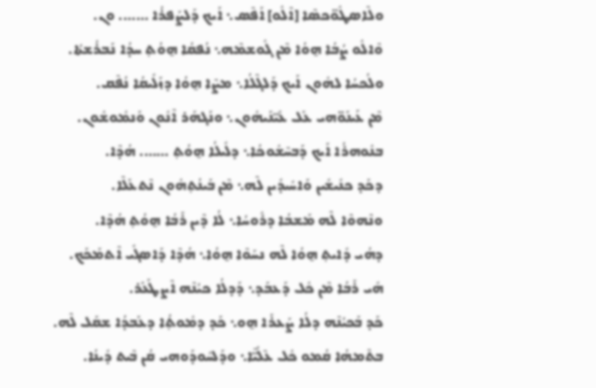ܘܠܶܐܣܛܽܘ̈ܟܣܶܐ [ܐܶܠܽܘ] ܐܰܦܶܣ܆ ܐܰܝܟ ܕܰܠܨܰܦܪܳܐ ……. ܘܢ.
ܘܶܐܠܽܘ ܨܳܒܳܐ ܗ̱ܘܳܐ ܡܶܢ ܓܽܘܫܡܶܗ܆ ܢܳܦܩܳܐ ܗ̱ܘܳܬ݂ ܚܕܳܐ ܢܰܒܪܳܫܬܳܐ.
ܘܠܳܟܚܳܐ ܠܗܽܘܢ ܐܰܝܟ ܕܰܠܓܶܠܳܐ܆ ܡܨܶܐ ܗ̱ܘܳܐ ܕܙܰܠܺܝܩܳܐ ܢܳܦܶܩ.
ܡܶܢ ܥܰܝܢܰܘ̈ܗܝ ܥܰܠ ܥܺܝ̈ܢܰܝܗܽܘܢ܆ ܘܢܰܓܗܰܪ ܐܶܢܽܘܢ ܘܰܢܡܽܘܫܽܘܢ.
ܒܢܽܘܗܪܳܐ ܐܰܝܟ ܕܰܒܚܶܫܽܘܟܳܐ܆ ܕܠܺܝܠܳܐ ܗ̱ܘܳܬ݂ ……. ܗܳܕܶܐ.
ܕܟܰܕ ܟܢܺܝܫܺܝܢ ܘܰܐܚܺܝܕܺܝܢ ܠܶܗ܆ ܡܶܢ ܒܰܝܢܳܬ݂ܗܽܘܢ ܢܶܬܥܰܠܶܐ.
ܘܢܶܗܘܶܐ ܠܶܗ ܡܰܫܒܳܐ ܕܪܽܘܚܳܐ܆ ܠܳܐ ܕܶܝܢ ܪܰܒܳܐ ܗ̱ܘܳܬ݂ ܗܳܕܶܐ.
ܕܗܳܝ ܕܺܐܝܬ݂ ܗ̱ܘܳܐ ܠܶܗ ܢܚܰܘܶܐ ܗ̱ܘܳܐ܆ ܗܳܕܶܐ ܕܰܐܣܓܺܝ ܐܶܬܡܰܟܰܟ.
ܗܺܝ ܪܰܒܳܐ ܡܶܢ ܟܽܠ ܕܰܥܒܰܕ܆ ܕܰܕܠܳܐ ܟܝܳܢܶܗ ܐܶܨܛܰܥܰܪ.
ܟܰܕ ܒܰܟܝܳܢܶܗ ܕܠܳܐ ܨܰܥܪܰܐ ܗ̱ܘ܆ ܟܰܕ ܕܡܽܘܬ݂ܳܐ ܕܥܰܒܕܳܐ ܫܩܰܠ ܠܶܗ.
ܒܬܶܡܗܳܐ ܩܳܡܘ ܟܽܠ ܥܶܠܳܝ̈ܶܐ܆ ܘܕܰܠܚܽܘܕܰܘܗܝ ܩܳܢ ܒܶܝܬ ܕܺܝܢܳܐ.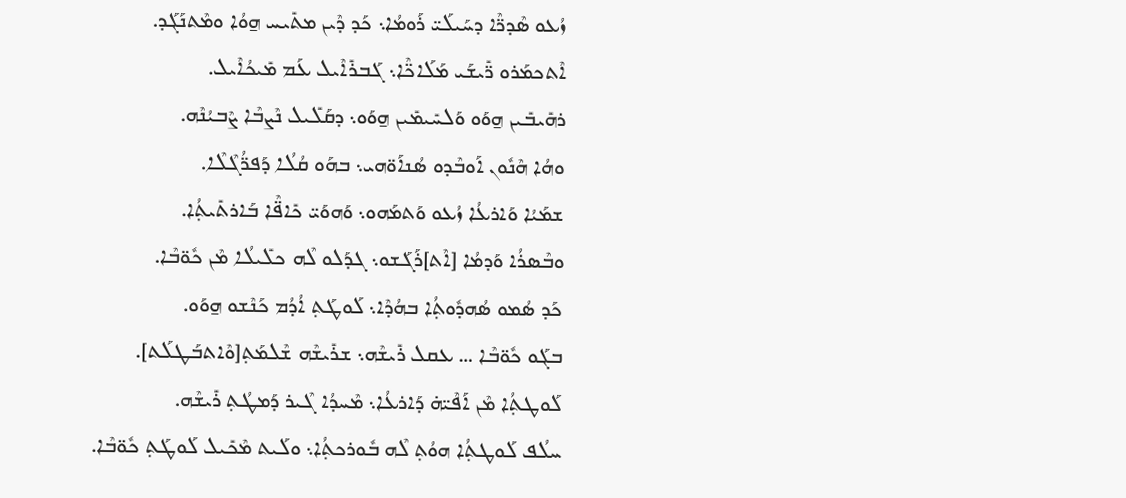ܙܳܥܘ ܣܶܕܪ̈ܶܐ ܕܚܰܝܠܰܝ̈ ܪܰܘܡܳܐ܆ ܟܰܕ ܕܶܝܢ ܡܬܺܝܚ ܗ̱ܘܳܐ ܘܡܶܬܢܰܓܰܕ.
ܐܶܬܟܡܰܪܘ ܪ̈ܺܝܫܰܝ ܡܰܠܰܐܟ̈ܶܐ܆ ܓܰܒܪܺܐܶܝܠ ܥܰܡ ܡܺܝܟܳܐܶܝܠ.
ܪܗܺܝܒܺܝܢ ܗ̱ܘܰܘ ܘܰܠܚܺܝܡܺܝܢ ܗ̱ܘܰܘ܆ ܕܩܰܠܺܝܠ ܢܶܨܒܶܐ ܨܶܒܝܳܢܶܗ.
ܘܗܳܐ ܗܶܢܽܘܢ ܐܰܘܒܶܕܘ ܣܳܢܐܰܘ̈ܗܝ܆ ܒܗܰܘ ܩܳܠܳܐ ܕܰܦܪ̈ܳܓܶܠܶܐ.
ܫܡܰܝܳܐ ܘܰܐܪܥܳܐ ܙܳܥܘ ܘܰܬܡܰܗܘ܆ ܘܰܗܘܰܝ̈ ܟܺܐܦ̈ܶܐ ܒܰܐܪܬܺܝܬ݂ܳܐ.
ܘܒܶܣܪܳܐ ܘܰܕܡܳܐ [ܐܶܬ]ܪܰܓܰܫܘ܆ ܓܕܰܠܘ ܠܶܗ ܟܠܺܝܠܳܐ ܡܶܢ ܟܽܘ̈ܒܶܐ.
ܟܰܕ ܣܳܡܘ ܣܳܗܕܽܘܬ݂ܳܐ ܒܗܳܕܶܐ܆ ܠܰܘܛܰܬ݂ ܐܳܕܳܡ ܟܰܢܶܫܘ ܗ̱ܘܰܘ.
ܒܓܰܘ ܟܽܘ̈ܒܶܐ … ܥܩܠ ܪܺܝܫܶܗ܆ ܫܪܺܝܫܶܗ ܫܶܠܡܰܬ݂[ܘܶܐܬܒܰܛܠܰܬ].
ܠܰܘܛܬ݂ܳܐ ܡܶܢ ܐܰܦܶܝ̈ܗ̇ ܕܰܐܪܥܳܐ܆ ܡܶܚܕܳܐ ܓܶܝܪ ܕܰܡܛܳܬ݂ ܪܺܝܫܶܗ.
ܚܠܳܦ ܠܰܘܛܬ݂ܳܐ ܗܘܳܬ݂ ܠܶܗ ܒܽܘܪܟܬ݂ܳܐ܆ ܘܠܰܝܬ ܡܶܟܺܝܠ ܠܰܘܛܰܬ݂ ܟܽܘ̈ܒܶܐ.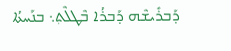ܕܰܒܪܺܝܫܶܗ ܕܰܒܪܳܐ ܒܶܛܠܶܬ݂܆ ܒܢܰܚܬܳܐ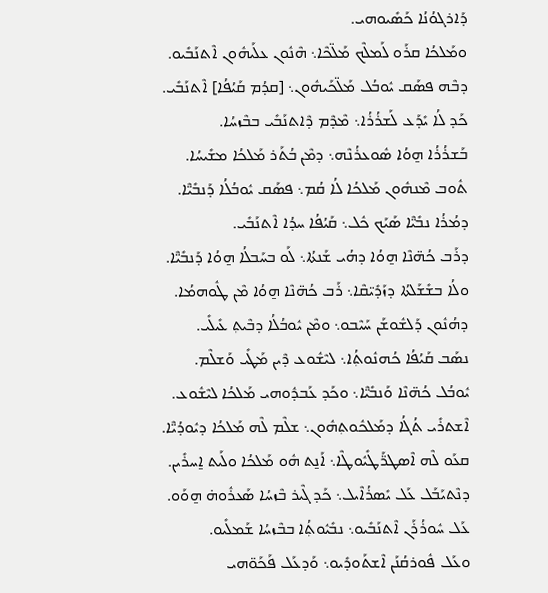ܕܰܐܪܓܘܳܢܳܐ ܟܰܣܺܝܘܗܝ.
ܘܡܰܠܟܳܐ ܩܪܰܘ ܠܰܡܠܶܟ ܡܰܠ̈ܟܶܐ܆ ܗܶܢܽܘܢ ܥܠܰܝܗܽܘܢ ܐܶܬܢܰܒܺܝܘ.
ܕܒܶܗ ܦܣܰܩ ܝܽܘܒܳܠ ܡܰܠ̈ܟܰܝܗܽܘܢ܆ [ܩܕܳܡ ܩܰܝܳܦܳܐ] ܐܶܬܢܰܒܺܝ.
ܟܰܕ ܠܳܐ ܝܺܕܰܥ ܠܰܫܪܳܪܳܐ܆ ܡܶܕܶܡ ܕܶܐܬܢܰܒܺܝ ܒܒܶܙܚܳܐ.
ܒܰܫܪܳܪܳܐ ܗ̱ܘܳܐ ܣܽܘܥܪܳܢܶܗ܆ ܕܡܶܢ ܒܳܬܰܪ ܡܰܠܟܳܐ ܡܫܺܝܚܳܐ.
ܬܽܘܒ ܡܶܢܗܽܘܢ ܡܰܠܟܳܐ ܠܳܐ ܩܳܡ܆ ܦܣܰܩ ܝܽܘܒܳܠܳܐ ܕܰܢܒܺܝ̈ܶܐ.
ܕܡܳܪܳܐ ܢܒܺܝ̈ܶܐ ܣܰܝܰܟ ܟܽܠ܆ ܩܰܝܳܦܳܐ ܚܕܳܐ ܐܶܬܢܰܒܺܝ.
ܕܪܰܒ ܟܳܗ̈ܢܶܐ ܗ̱ܘܳܐ ܕܗܳܝ ܫܰܢܬܳܐ܆ ܠܰܘ ܒܚܰܒܠܳܐ ܗ̱ܘܳܐ ܕܰܢܒܺܝ̈ܶܐ.
ܘܠܳܐ ܒܫܺܫܰܠܬܳܐ ܕܙܰܕܺܝ̈ܩܶܐ܆ ܪܰܒ ܟܳܗ̈ܢܶܐ ܗ̱ܘܳܐ ܡܶܢ ܛܽܘܗܡܳܐ.
ܕܗܳܢܽܘܢ ܕܰܠܫܽܘܫܰܢ ܚܰܝܶܒܘ܆ ܘܡܶܢ ܝܽܘܒܳܠܳܐ ܕܒܶܝܬ݂ ܥܺܝܠܺܝ.
ܢܣܰܒ ܩܰܝܳܦܳܐ ܟܳܗܢܽܘܬ݂ܳܐ܆ ܠܝܶܫܽܘܥ ܕܶܝܢ ܡܰܛܺܝ ܘܰܫܠܶܡ.
ܝܽܘܒܳܠ ܟܳܗ̈ܢܶܐ ܘܰܢܒܺܝ̈ܶܐ܆ ܘܟܰܕ ܥܰܒܕܽܘܗܝ ܡܰܠܟܳܐ ܠܝܶܫܽܘܥ.
ܐܶܫܬܪܺܝ ܬܳܓܳܐ ܕܡܰܠܟܽܘܬ݂ܗܽܘܢ܆ ܫܠܶܡ ܠܶܗ ܡܰܠܟܳܐ ܕܝܽܘܕܳܝ̈ܶܐ.
ܩܥܰܘ ܠܶܗ ܐܶܣܛܪ̈ܰܛܺܝܽܘܛܶܐ܆ ܐܰܢ̱ܬ ܗܽܘ ܡܰܠܟܳܐ ܘܠܰܝܬ ܐ̱ܚܪܺܝܢ.
ܕܢܶܬܝܰܒܰܠ ܥܰܠ ܝܺܣܪܳܐܶܝܠ܆ ܟܰܕ ܓܶܝܪ ܒܶܙܚܳܐ ܣܰܥܪܽܘܗ̇ ܗ̱ܘܰܘ.
ܥܰܠ ܚܽܘܪܳܪܰܢ ܐܶܬܢܰܒܺܝܘ܆ ܢܒܺܝܽܘܬ݂ܳܐ ܒܒܶܙܚܳܐ ܫܰܡܠܺܝܘ.
ܘܥܰܠ ܦܽܘܪܩܳܢܰܢ ܐܶܫܬܰܘܕܺܝܘ܆ ܘܰܕܥܰܠ ܦܰܟܰܘ̈ܗܝ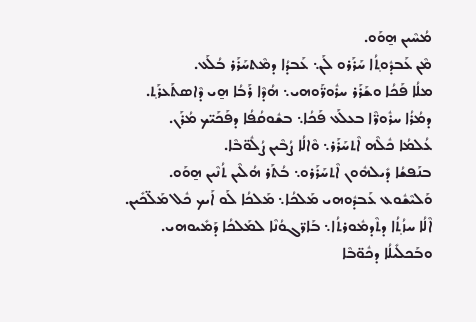ܡܳܚܶܝܢ ܗ̱ܘܰܘ.
ܡܶܢ ܥܰܒܕܽܘܬ݂ܳܐ ܚܰܪܰܪܘ ܠܰܢ܆ ܥܰܒܕܳܐ ܕܡܶܬܚܰܪܰܪ ܒܳܠܰܥ.
ܡܠܳܐ ܦܰܟܳܐ ܘܫܰܪܰܪ ܚܪܽܘܪ̈ܰܘܗܝ܆ ܗܳܕܶܐ ܪܰܒܳܐ ܗ̱ܝ ܕܶܐܣܬܰܥܪܰܬ݂.
ܕܡܳܪܳܐ ܚܪܽܘܪ̈ܶܐ ܒܥܠܰܥ ܦܰܟܳܐ܆ ܒܫܽܘܩܳܦܳܐ ܕܦܰܟܰܝ̈ܟ ܡܳܪܰܢ.
ܥܳܠܡܳܐ ܟܽܠܶܗ ܐܶܬܚܰܪܰܪ܆ ܘܶܐܠܳܐ ܨܳܒܶܝܢ ܨܳܠܽܘ̈ܒܶܐ.
ܒܢܰܦܫܳܐ ܕܺܝܠܗܽܘܢ ܐܶܬܚܰܪܰܪܘ܆ ܒܳܬܰܪ ܗܳܠܶܝܢ ܬܳܢܶܝܢ ܗ̱ܘܰܘ.
ܘܰܠܝܶܫܽܘܥ ܥܰܒܕܽܘܗܝ ܡܰܠܟܳܐ܆ ܡܰܠܟܳܐ ܠܰܘ ܐܰܝܟ ܟܽܠ ܡܰܠ̈ܟܺܝܢ.
ܐܶܠܳܐ ܚܙܳܬ݂ܳܐ ܕܬܶܕܡܽܘܪܬܳܐ܆ ܒܰܐܪ̈ܓܘܳܢܶܐ ܠܡܰܠܟܳܐ ܕܰܡܺܝܘܗܝ.
ܘܒܰܟܠܺܝܠܳܐ ܕܟܽܘ̈ܒܶܐ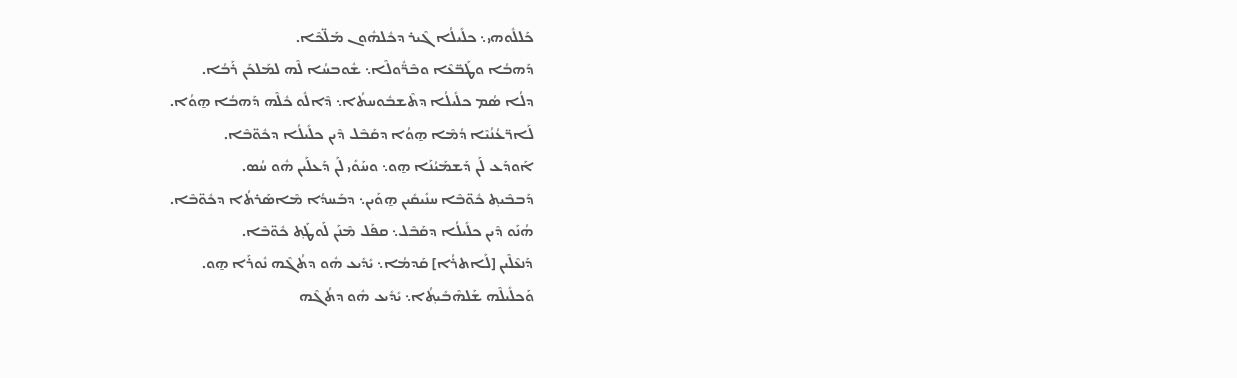ܟܰܠܠܽܘܗܝ܆ ܟܠܺܝܠܳܐ ܓܶܝܪ ܕܟܽܠܗܽܘܢ ܡܰܠ̈ܟܶܐ.
ܕܰܗܒܳܐ ܘܛܰܒ̈ܥܶܐ ܘܒܶܪ̈ܽܘܠܶܐ܆ ܫܽܘܒܚܳܐ ܠܶܗ ܠܡܰܠܟܰܢ ܪܰܒܳܐ.
ܕܠܳܐ ܣܳܡ ܟܠܺܝܠܳܐ ܕܬܶܫܒܽܘܚܬܳܐ܆ ܕܶܐܠܽܘ ܟܽܠܶܗ ܕܰܗܒܳܐ ܗ̱ܘܳܐ.
ܠܰܐܪ̈ܥܳܢܳܝܶܐ ܕܳܡܶܐ ܗ̱ܘܳܐ ܕܩܰܒܶܠ ܕܶܝܢ ܟܠܺܝܠܳܐ ܕܟܽܘ̈ܒܶܐ.
ܐܰܘܕܰܥ ܠܰܢ ܕܰܫܡܰܝܳܢܰܐ ܗ̱ܘ܆ ܘܚܰܘܺܝ ܠܰܢ ܕܰܥܠܰܝܢ ܗܽܘ ܚܳܣ.
ܕܰܒܒܶܝܬ݂ ܟܽܘ̈ܒܶܐ ܚܢܺܝܩܺܝܢ ܗ̱ܘܰܝܢ܆ ܕܒܰܚܕܳܐ ܡܶܐܣܰܪܬܳܐ ܕܟܽܘ̈ܒܶܐ.
ܗܳܢܰܘ ܕܶܝܢ ܟܠܺܝܠܳܐ ܕܩܰܒܶܠ܆ ܩܦܰܠ ܡܶܢܰܢ ܠܰܘܛܰܬ݂ ܟܽܘ̈ܒܶܐ.
ܕܰܢܥܶܠܶܝܢ [ܠܰܐܬܪܳܐ] ܩܰܕܡܳܐ܆ ܝܺܕܺܝܥ ܗܽܘ ܕܬܳܓܶܗ ܢܽܘܪܰܐ ܗ̱ܘ.
ܘܰܟܠܺܝܠܶܗ ܫܰܠܗܶܒܺܝܬ݂ܳܐ܆ ܝܺܕܺܝܥ ܗܽܘ ܕܬܳܓܶܗ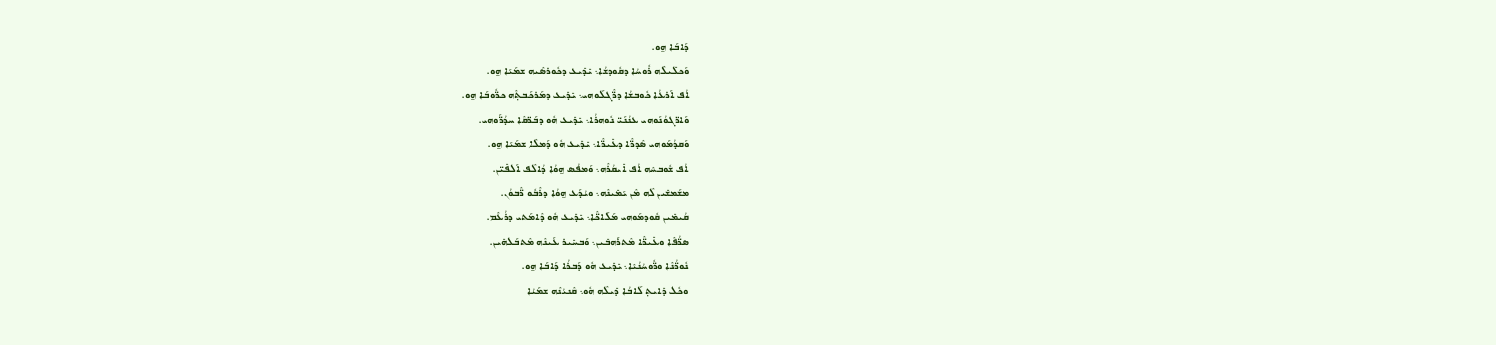ܕܰܐܒܰܐ ܗ̱ܘ.
ܘܰܟܠܺܝܠܶܗ ܪܽܘܚܳܐ ܕܩܽܘܕܫܳܐ܆ ܝܺܕܺܝܥ ܕܟܽܘܪܣܶܝܗ ܫܡܰܝܰܐ ܗ̱ܘ.
ܐܳܦ ܐܰܪܥܳܐ ܟܽܘܒܫܳܐ ܕܪ̈ܶܓܠܰܘܗܝ܆ ܝܺܕܺܝܥ ܕܡܰܪܟܰܒܬ݂ܶܗ ܟܪ̈ܽܘܒܰܐ ܗ̱ܘ.
ܘܰܐܪ̈ܓܘܳܢܰܘܗܝ ܥܢܳܢܰܝ̈ ܢܽܘܗܪܳܐ܆ ܝܺܕܺܝܥ ܗܽܘ ܕܒܰܪ̈ܩܶܐ ܚܕܳܪ̈ܰܘܗܝ.
ܘܰܩܕܳܡܰܘܗܝ ܣܶܕܪ̈ܶܐ ܕܥܺܝܪ̈ܶܐ܆ ܝܺܕܺܝܥ ܗܽܘ ܕܰܡܠܶܐ ܫܡܰܝܰܐ ܗ̱ܘ.
ܐܳܦ ܫܽܘܒܚܶܗ ܐܳܦ ܐܺܝܩܳܪܶܗ܆ ܘܰܡܦܳܣ ܗ̱ܘܳܐ ܕܳܐܠܶܦ ܐܰܠܦܺܝ̈ܢ.
ܡܫܰܡܫܺܝܢ ܠܶܗ ܡܶܢ ܝܰܡܺܝܢܶܗ܆ ܘܝܳܕܰܥ ܗ̱ܘܳܐ ܕܪܶܒܽܘ ܪ̈ܶܒܘܳܢ.
ܩܳܝܡܺܝܢ ܩܽܘܕܡܰܘܗܝ ܡܰܠܰܐܟ̈ܶܐ܆ ܝܺܕܺܝܥ ܗܽܘ ܕܶܐܡܰܬܝ ܕܪܳܥܶܡ.
ܣܪ̈ܳܦܶܐ ܘܥܺܝܪ̈ܶܐ ܡܶܬܪܰܗܒܺܝܢ܆ ܘܰܒܚܺܝܪ ܥܰܝܢܶܗ ܡܶܬܒܰܠܗܺܝܢ.
ܢܽܘܪ̈ܳܢܶܐ ܘܪ̈ܽܘܚܳܢܳܝܶܐ܆ ܝܺܕܺܝܥ ܗܽܘ ܕܰܒܪܳܐ ܕܰܐܒܰܐ ܗ̱ܘ.
ܘܟܽܠ ܕܺܐܝܬ݂ ܠܰܐܒܳܐ ܕܺܝܠܶܗ ܗܽܘ܆ ܩܶܢܝܳܢܶܗ ܫܡܰܝܳܐ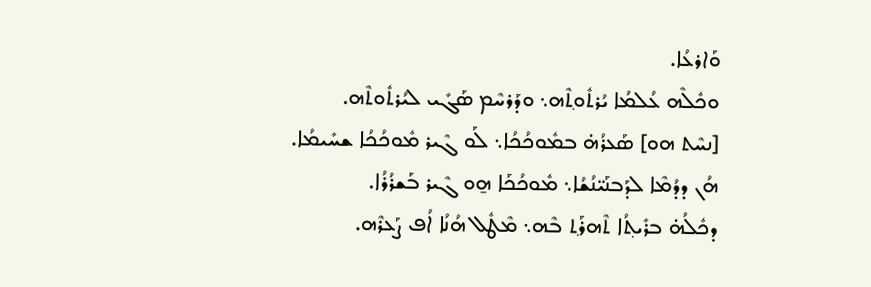ܘܰܐܪܥܳܐ.
ܘܟܽܠܶܗ ܥܳܠܡܳܐ ܝܳܪܬܽܘܬ݂ܶܗ܆ ܘܕܰܪܚܶܡ ܣܰܓܺܝ ܠܝܳܪܬܽܘܬܶܗ.
[ܢܚܶܬ ܗܘ] ܣܰܥܪܳܗ̇ ܒܡܽܘܟܳܟܳܐ܆ ܠܰܘ ܓܶܝܪ ܡܽܘܟܳܟܳܐ ܫܚܺܝܡܳܐ.
ܗܳܢ ܕܕܳܡܶܐ ܠܕܰܒܢܰܝ̈ܢܳܫܳܐ܆ ܡܽܘܟܳܟܰܐ ܗ̱ܘ ܓܶܝܪ ܒܰܫܪܳܪܳܐ.
ܕܟܽܠܳܗ̇ ܒܪܺܝܬ݂ܳܐ ܬܶܗܪܰܬ݂ ܒܶܗ܆ ܡܶܛܽܠ ܗܳܢܳܐ ܐܳܦ ܨܰܥܪܶܗ.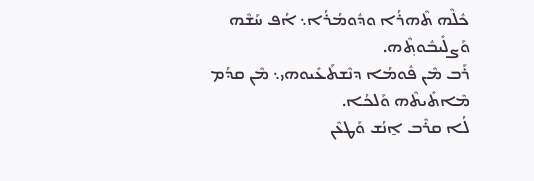ܟܽܠܶܗ ܬܶܗܪܳܐ ܘܕܽܘܡܳܪܳܐ܆ ܐܳܦ ܚܰܫܶܗ ܘܰܨܠܺܝܒܽܘܬ݂ܶܗ.
ܪܰܒ ܡܶܢ ܦܽܘܡܳܐ ܕܢܶܫܬܰܥܺܝܘܗܝ܆ ܡܶܢ ܩܕܳܡ ܡܶܐܬܺܝܬܶܗ ܘܰܠܟܳܐ.
ܠܳܐ ܩܪܶܒ ܐ̱ܢܳܫ ܘܰܛܥܶܢ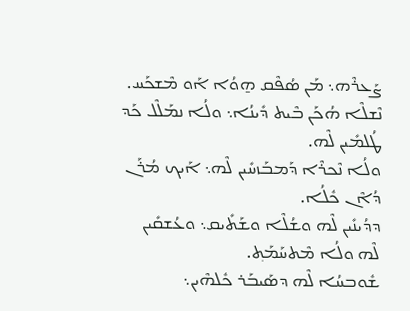ܨܰܥܪܶܗ܆ ܡܰܢ ܣܳܦܶܩ ܗ̱ܘܳܐ ܐܰܘ ܡܶܫܟܰܚ.
ܢܶܫܠܶܐ ܗܳܟܰܢ ܒܶܝܬ ܕܺܝܢܳܐ܆ ܘܠܳܐ ܢܡܰܠܶܠ ܟܰܕ ܛܳܠܡܺܝܢ ܠܶܗ.
ܘܠܳܐ ܢܶܟܪܶܐ ܕܰܡܒܰܙܚܺܝܢ ܠܶܗ܆ ܐܰܝܟ ܡܳܪܰܢ ܕܳܐܶܢ ܟܽܠܳܐ.
ܕܕܳܝܢܺܝܢ ܠܶܗ ܘܫܳܠܶܐ ܘܫܰܬܺܝܩ܆ ܘܥܳܫܩܺܝܢ ܠܶܗ ܘܠܳܐ ܡܶܬܚܰܡܰܬ݂.
ܫܽܘܒܚܳܐ ܠܶܗ ܕܣܰܝܒܰܪ ܟܽܠܗܶܝܢ܆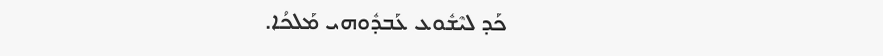ܟܰܕ ܠܝܶܫܽܘܥ ܥܰܒܕܽܘܗܝ ܡܰܠܟܳܐ.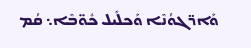ܘܰܐܪ̈ܓܘܳܢܶܐ ܘܰܟܠܺܝܠ ܟܽܘ̈ܒܶܐ܆ ܩܳܡ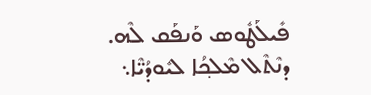ܦܺܝܠܰܛܽܘܣ ܘܰܢܦܰܩ ܠܶܗ.
ܕܢܶܬܶܠ ܡܶܠܟ݂ܳܐ ܠܝܽܘܕܳܝ̈ܶܐ܆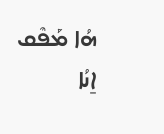ܗܳܐ ܡܰܦܶܩ ܐ̱ܢܳܐ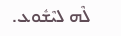ܠܶܗ ܠܝܶܫܽܘܥ.